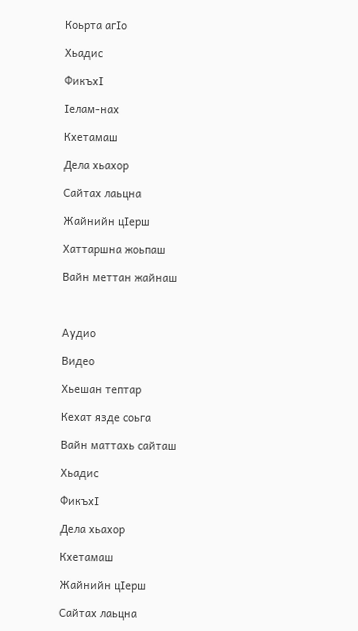Коьрта агIо

Хьадис

ФикъхI

Iелам-нах

Кхетамаш

Дела хьахор

Сайтах лаьцна

Жайнийн цIерш

Хаттаршна жоьпаш

Вайн меттан жайнаш



Аудио

Видео

Хьешан тептар

Кехат язде соьга

Вайн маттахь сайташ

Хьадис

ФикъхI

Дела хьахор

Кхетамаш

Жайнийн цIерш

Сайтах лаьцна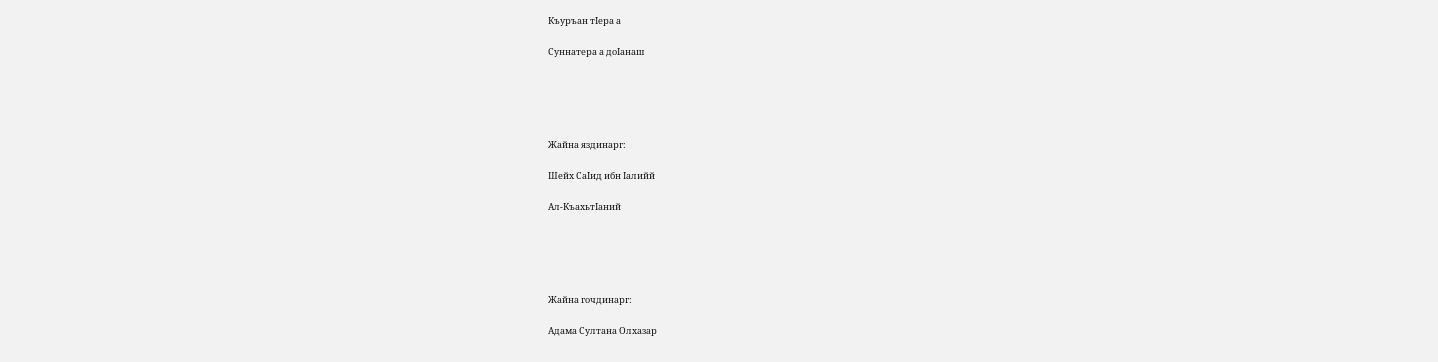Къуръан тIера а

Суннатера а доIанаш





Жайна яздинарг:

Шейх СаIид ибн Iалийй

Ал-KъахьтIаний





Жайна гочдинарг:

Адама Султана Олхазар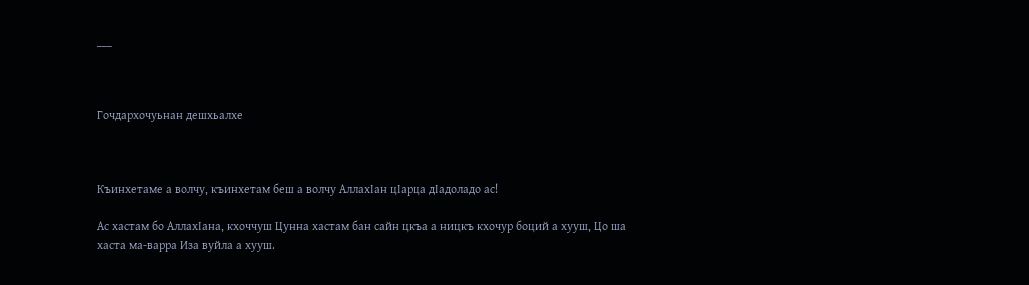___



Гочдархочуьнан дешхьалхе



Къинхетаме а волчу, къинхетам беш а волчу АллахIан цIарца дIадоладо ас!

Ас хастам бо АллахIана, кхоччуш Цунна хастам бан сайн цкъа а ницкъ кхочур боций а хууш, Цо ша хаста ма-варра Иза вуйла а хууш.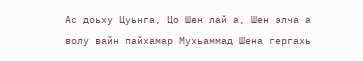Ас доьху Цуьнга, Цо Шен лай а, Шен элча а волу вайн пайхамар Мухьаммад Шена гергахь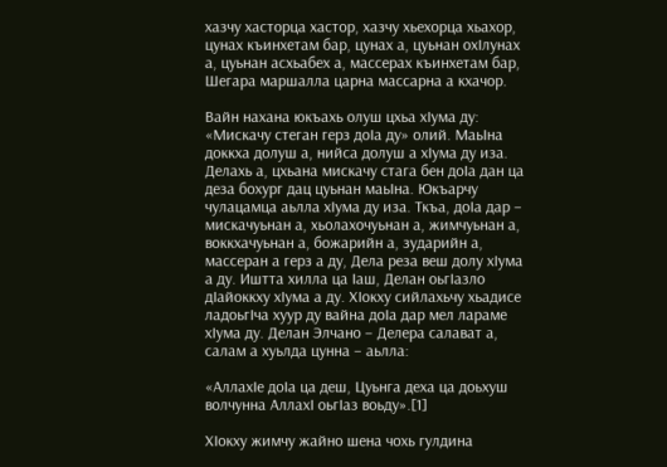хазчу хасторца хастор, хазчу хьехорца хьахор, цунах къинхетам бар, цунах а, цуьнан охIлунах а, цуьнан асхьабех а, массерах къинхетам бар, Шегара маршалла царна массарна а кхачор.

Вайн нахана юкъахь олуш цхьа хIума ду: «Мискачу стеган герз доIа ду» олий. МаьIна доккха долуш а, нийса долуш а хIума ду иза. Делахь а, цхьана мискачу стага бен доIа дан ца деза бохург дац цуьнан маьIна. Юкъарчу чулацамца аьлла хIума ду иза. Ткъа, доIа дар – мискачуьнан а, хьолахочуьнан а, жимчуьнан а, воккхачуьнан а, божарийн а, зударийн а, массеран а герз а ду, Дела реза веш долу хIума а ду. Иштта хилла ца Iаш, Делан оьгIазло дIайоккху хIума а ду. ХIокху сийлахьчу хьадисе ладоьгIча хуур ду вайна доIа дар мел лараме хIума ду. Делан Элчано – Делера салават а, салам а хуьлда цунна – аьлла:

«АллахIе доIа ца деш, Цуьнга деха ца доьхуш волчунна АллахI оьгIаз воьду».[1]

ХIокху жимчу жайно шена чохь гулдина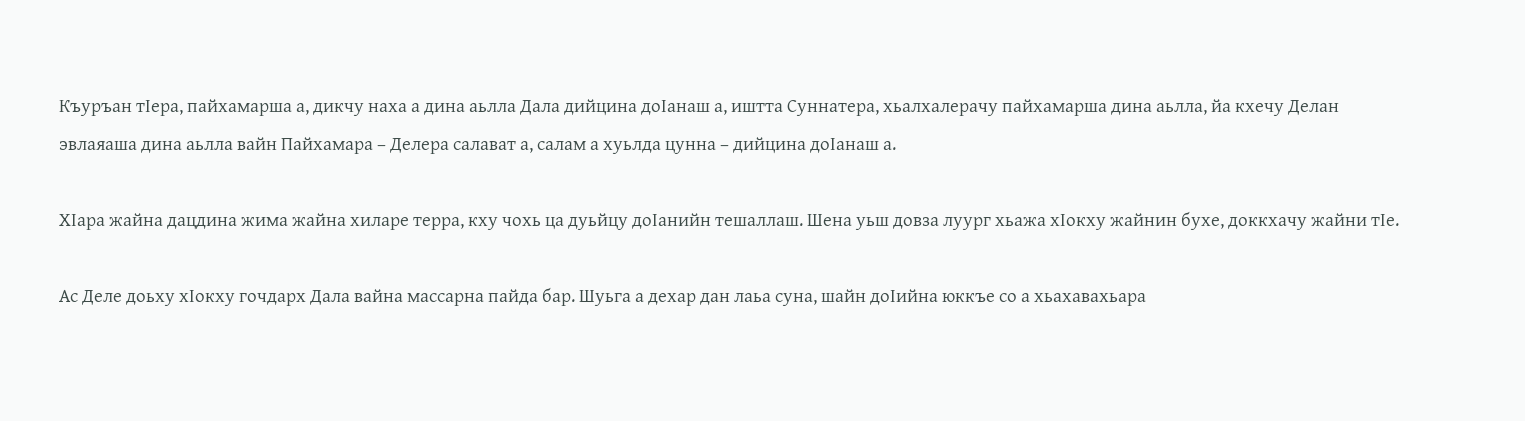Къуръан тIера, пайхамарша а, дикчу наха а дина аьлла Дала дийцина доIанаш а, иштта Суннатера, хьалхалерачу пайхамарша дина аьлла, йа кхечу Делан эвлаяаша дина аьлла вайн Пайхамара – Делера салават а, салам а хуьлда цунна – дийцина доIанаш а.

ХIара жайна дацдина жима жайна хиларе терра, кху чохь ца дуьйцу доIанийн тешаллаш. Шена уьш довза луург хьажа хIокху жайнин бухе, доккхачу жайни тIе.

Ас Деле доьху хIокху гочдарх Дала вайна массарна пайда бар. Шуьга а дехар дан лаьа суна, шайн доIийна юккъе со а хьахавахьара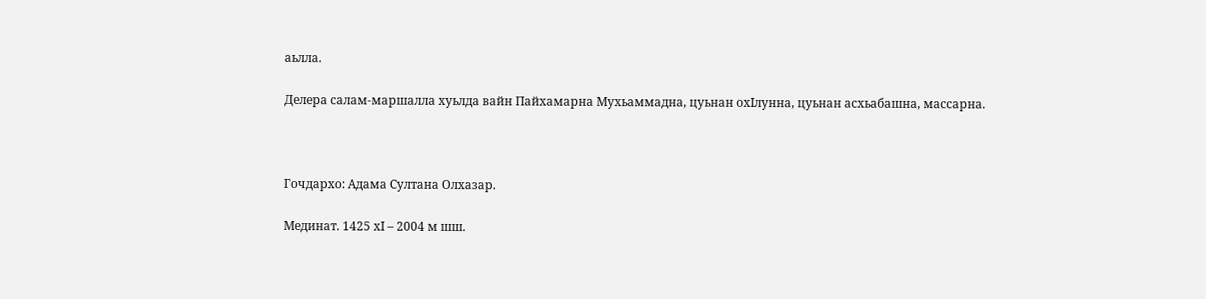аьлла.

Делера салам-маршалла хуьлда вайн Пайхамарна Мухьаммадна, цуьнан охIлунна, цуьнан асхьабашна, массарна.



Гочдархо: Адама Султана Олхазар.

Мединат. 1425 хI – 2004 м шш.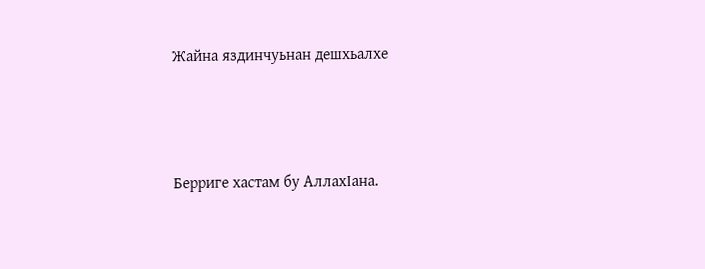Жайна яздинчуьнан дешхьалхе



Берриге хастам бу АллахIана.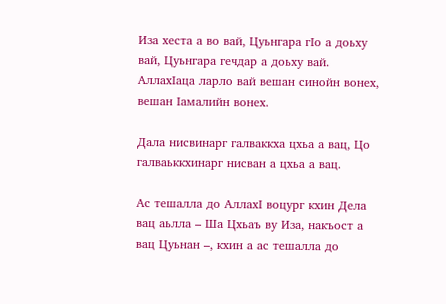Иза хеста а во вай, Цуьнгара гIо а доьху вай, Цуьнгара гечдар а доьху вай. АллахIаца ларло вай вешан синойн вонех, вешан Iамалийн вонех.

Дала нисвинарг галваккха цхьа а вац, Цо галваьккхинарг нисван а цхьа а вац.

Ас тешалла до АллахI воцург кхин Дела вац аьлла – Ша Цхьаъ ву Иза, накъост а вац Цуьнан –, кхин а ас тешалла до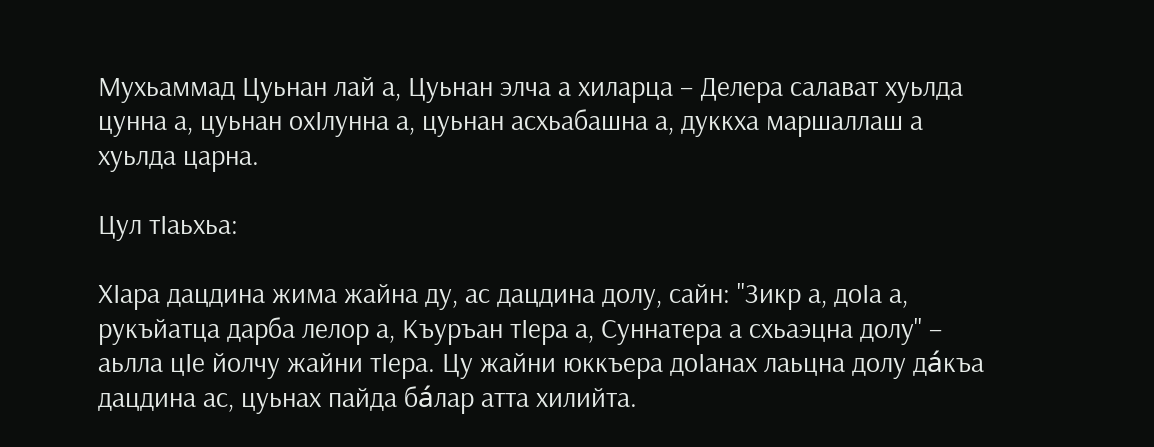Мухьаммад Цуьнан лай а, Цуьнан элча а хиларца – Делера салават хуьлда цунна а, цуьнан охIлунна а, цуьнан асхьабашна а, дуккха маршаллаш а хуьлда царна.

Цул тIаьхьа:

ХIара дацдина жима жайна ду, ас дацдина долу, сайн: "Зикр а, доIа а, рукъйатца дарба лелор а, Къуръан тIера а, Суннатера а схьаэцна долу" – аьлла цIе йолчу жайни тIера. Цу жайни юккъера доIанах лаьцна долу дáкъа дацдина ас, цуьнах пайда бáлар атта хилийта.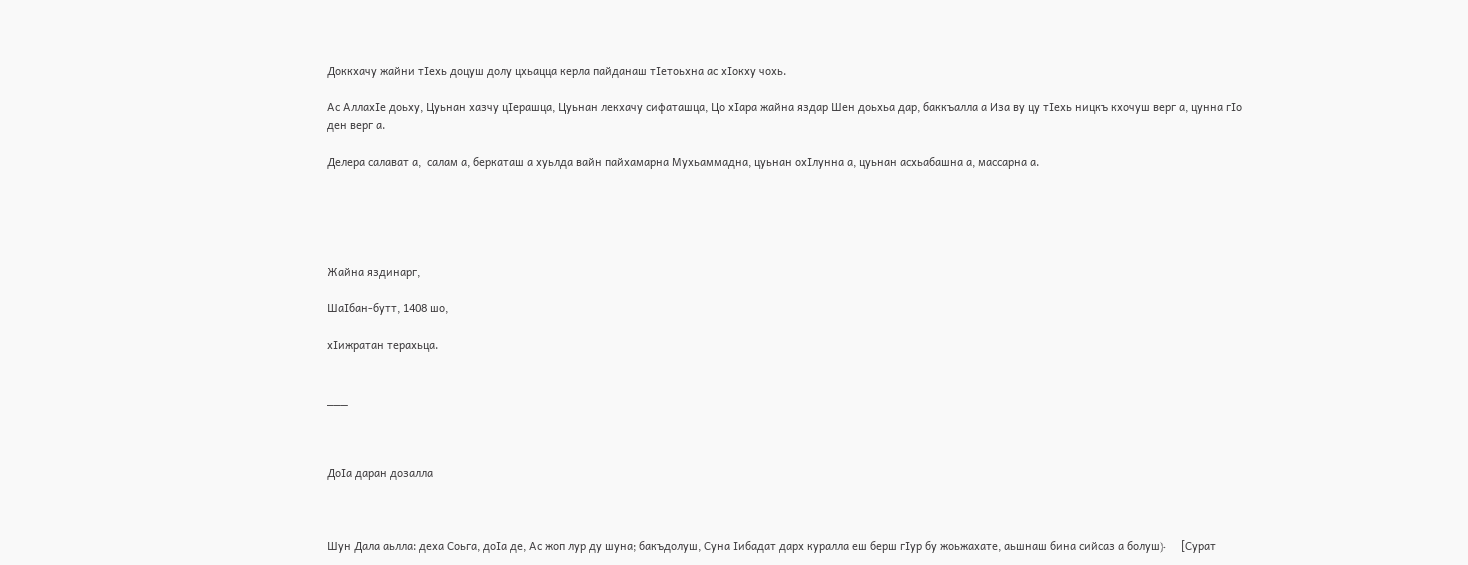Доккхачу жайни тIехь доцуш долу цхьацца керла пайданаш тIетоьхна ас хIокху чохь.

Ас АллахIе доьху, Цуьнан хазчу цIерашца, Цуьнан лекхачу сифаташца, Цо хIара жайна яздар Шен доьхьа дар, баккъалла а Иза ву цу тIехь ницкъ кхочуш верг а, цунна гIо ден верг а.

Делера салават а,  салам а, беркаташ а хуьлда вайн пайхамарна Мухьаммадна, цуьнан охIлунна а, цуьнан асхьабашна а, массарна а.





Жайна яздинарг,

ШаIбан-бутт, 1408 шо,

хIижратан терахьца.


___



ДоIа даран дозалла



Шун Дала аьлла: деха Соьга, доIа де, Ас жоп лур ду шуна; бакъдолуш, Суна Iибадат дарх куралла еш берш гIур бу жоьжахате, аьшнаш бина сийсаз а болуш﴿     [Сурат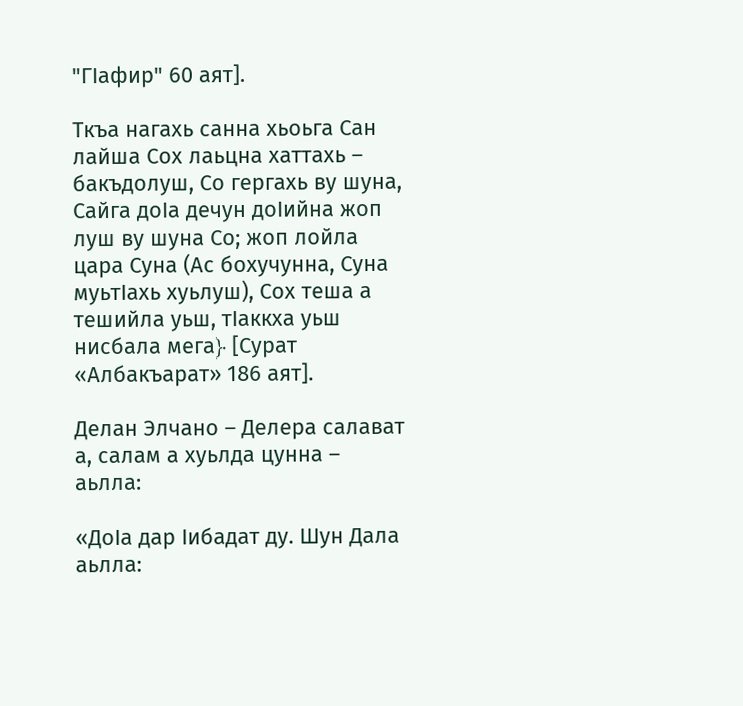"ГIафир" 60 аят].

Ткъа нагахь санна хьоьга Сан лайша Сох лаьцна хаттахь – бакъдолуш, Со гергахь ву шуна, Сайга доIа дечун доIийна жоп луш ву шуна Со; жоп лойла цара Суна (Ас бохучунна, Суна муьтIахь хуьлуш), Сох теша а тешийла уьш, тIаккха уьш нисбала мега﴿ [Сурат «Албакъарат» 186 аят].

Делан Элчано – Делера салават а, салам а хуьлда цунна – аьлла:

«ДоIа дар Iибадат ду. Шун Дала аьлла: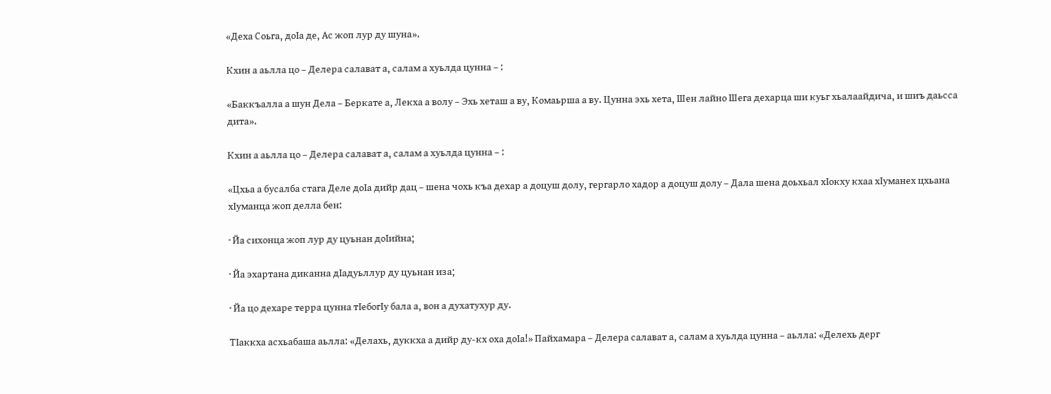«Деха Соьга, доIа де, Ас жоп лур ду шуна».

Кхин а аьлла цо – Делера салават а, салам а хуьлда цунна – :

«Баккъалла а шун Дела – Беркате а, Лекха а волу – Эхь хеташ а ву, Комаьрша а ву. Цунна эхь хета, Шен лайно Шега дехарца ши куьг хьалаайдича, и шиъ даьсса дита».

Кхин а аьлла цо – Делера салават а, салам а хуьлда цунна – :

«Цхьа а бусалба стага Деле доIа дийр дац – шена чохь къа дехар а доцуш долу, гергарло хадор а доцуш долу – Дала шена доьхьал хIокху кхаа хIуманех цхьана хIуманца жоп делла бен:

· Йа сихонца жоп лур ду цуьнан доIийна;

· Йа эхартана диканна дIадуьллур ду цуьнан иза;

· Йа цо дехаре терра цунна тIебогIу бала а, вон а духатухур ду.

ТIаккха асхьабаша аьлла: «Делахь, дуккха а дийр ду-кх оха доIа!» Пайхамара – Делера салават а, салам а хуьлда цунна – аьлла: «Делехь дерг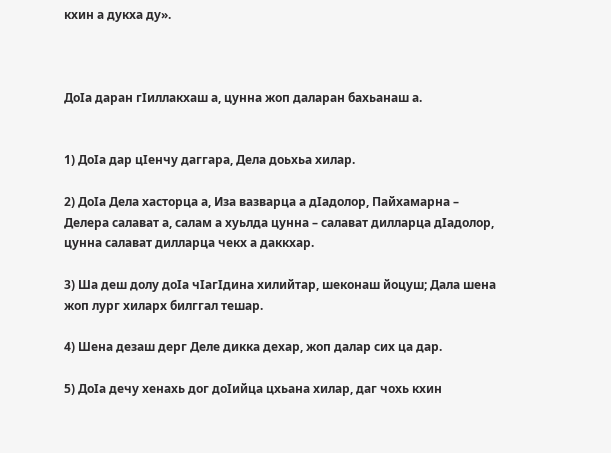кхин а дукха ду».



ДоIа даран гIиллакхаш а, цунна жоп даларан бахьанаш а.


1) ДоIа дар цIенчу даггара, Дела доьхьа хилар.

2) ДоIа Дела хасторца а, Иза вазварца а дIадолор, Пайхамарна – Делера салават а, салам а хуьлда цунна – салават дилларца дIадолор, цунна салават дилларца чекх а даккхар.

3) Ша деш долу доIа чIагIдина хилийтар, шеконаш йоцуш; Дала шена жоп лург хиларх билггал тешар.

4) Шена дезаш дерг Деле дикка дехар, жоп далар сих ца дар.

5) ДоIа дечу хенахь дог доIийца цхьана хилар, даг чохь кхин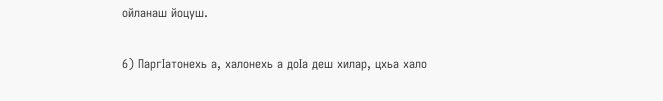ойланаш йоцуш.

6) ПаргIатонехь а, халонехь а доIа деш хилар, цхьа хало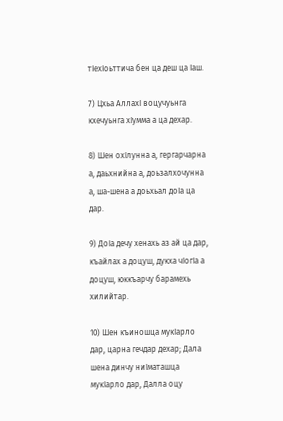тIехIоьттича бен ца деш ца Iаш.

7) Цхьа АллахI воцучуьнга кхечуьнга хIумма а ца дехар.

8) Шен охIлунна а, гергарчарна а, даьхнийна а, доьзалхочунна а, ша-шена а доьхьал доIа ца дар.

9) ДоIа дечу хенахь аз ай ца дар, къайлах а доцуш, дукха чIогIа а доцуш, юккъарчу барамехь хилийтар.

10) Шен къиношца мукIарло дар, царна гечдар дехар; Дала шена динчу ниIматашца мукIарло дар, Далла оцу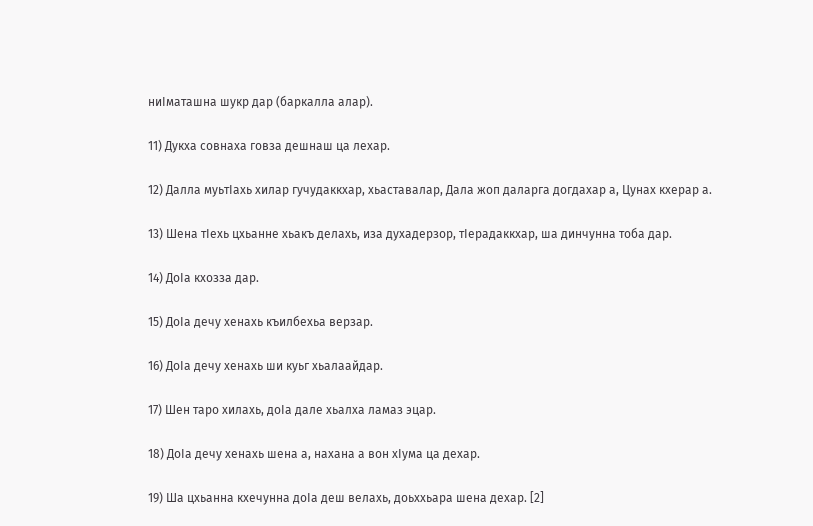ниIматашна шукр дар (баркалла алар).

11) Дукха совнаха говза дешнаш ца лехар.

12) Далла муьтIахь хилар гучудаккхар, хьаставалар, Дала жоп даларга догдахар а, Цунах кхерар а.

13) Шена тIехь цхьанне хьакъ делахь, иза духадерзор, тIерадаккхар, ша динчунна тоба дар.

14) ДоIа кхозза дар.

15) ДоIа дечу хенахь къилбехьа верзар.

16) ДоIа дечу хенахь ши куьг хьалаайдар.

17) Шен таро хилахь, доIа дале хьалха ламаз эцар.

18) ДоIа дечу хенахь шена а, нахана а вон хIума ца дехар.

19) Ша цхьанна кхечунна доIа деш велахь, доьххьара шена дехар. [2]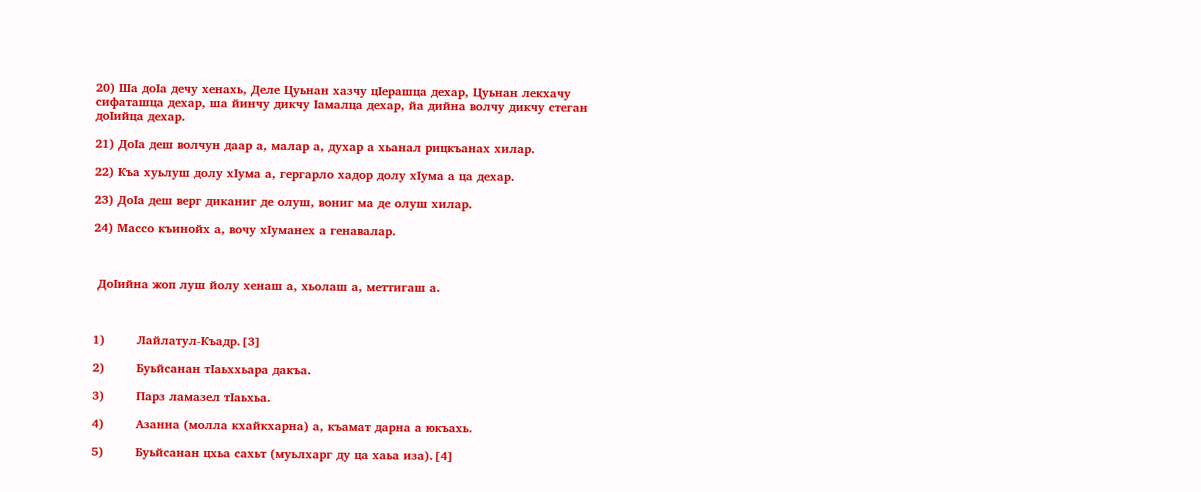20) Ша доIа дечу хенахь, Деле Цуьнан хазчу цIерашца дехар, Цуьнан лекхачу сифаташца дехар, ша йинчу дикчу Iамалца дехар, йа дийна волчу дикчу стеган доIийца дехар.

21) ДоIа деш волчун даар а, малар а, духар а хьанал рицкъанах хилар.

22) Къа хуьлуш долу хIума а, гергарло хадор долу хIума а ца дехар.

23) ДоIа деш верг диканиг де олуш, вониг ма де олуш хилар.

24) Массо къинойх а, вочу хIуманех а генавалар.



 ДоIийна жоп луш йолу хенаш а, хьолаш а, меттигаш а.



1)        Лайлатул-Къадр.[3]

2)        Буьйсанан тIаьххьара дакъа.

3)        Парз ламазел тIаьхьа.

4)        Азанна (молла кхайкхарна) а, къамат дарна а юкъахь.

5)        Буьйсанан цхьа сахьт (муьлхарг ду ца хаьа иза).[4]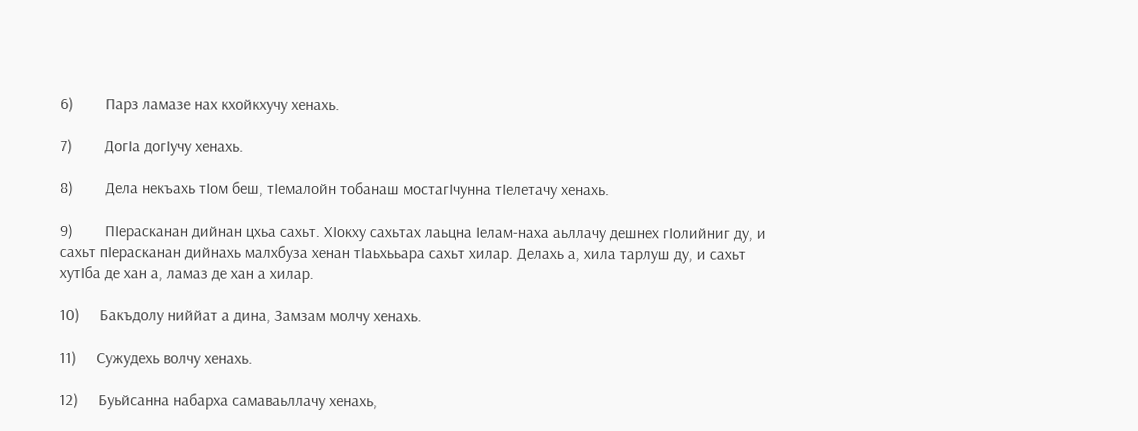6)        Парз ламазе нах кхойкхучу хенахь.

7)        ДогIа догIучу хенахь.

8)        Дела некъахь тIом беш, тIемалойн тобанаш мостагIчунна тIелетачу хенахь.

9)        ПIерасканан дийнан цхьа сахьт. ХIокху сахьтах лаьцна Iелам-наха аьллачу дешнех гIолийниг ду, и сахьт пIерасканан дийнахь малхбуза хенан тIаьхььара сахьт хилар. Делахь а, хила тарлуш ду, и сахьт хутIба де хан а, ламаз де хан а хилар.

10)     Бакъдолу ниййат а дина, Замзам молчу хенахь.

11)     Сужудехь волчу хенахь.

12)     Буьйсанна набарха самаваьллачу хенахь,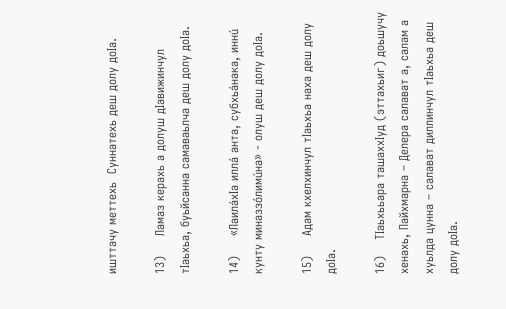ишттачу меттехь  Суннатехь деш долу доIа.

13)     Ламаз керахь а долуш дIавижинчул тIаьхьа, буьйсанна самаваьлча деш долу доIа.

14)     «ЛаилáхIа иллá анта, субхьáнака, иннú кунту миназзóлимúна» - олуш деш долу доIа.

15)     Адам кхелхинчул тIаьхьа наха деш долу доIа.

16)    ТIаьхььара ташаххIуд (эттахьиг) доьшучу хенахь, Пайхмарна – Делера салават а, салам а хуьлда цунна – салават диллинчул тIаьхьа деш долу доIа.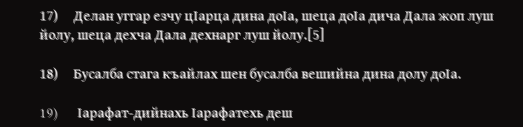17)     Делан уггар езчу цIарца дина доIа, шеца доIа дича Дала жоп луш йолу, шеца дехча Дала дехнарг луш йолу.[5]

18)     Бусалба стага къайлах шен бусалба вешийна дина долу доIа.

19)     Iарафат-дийнахь Iарафатехь деш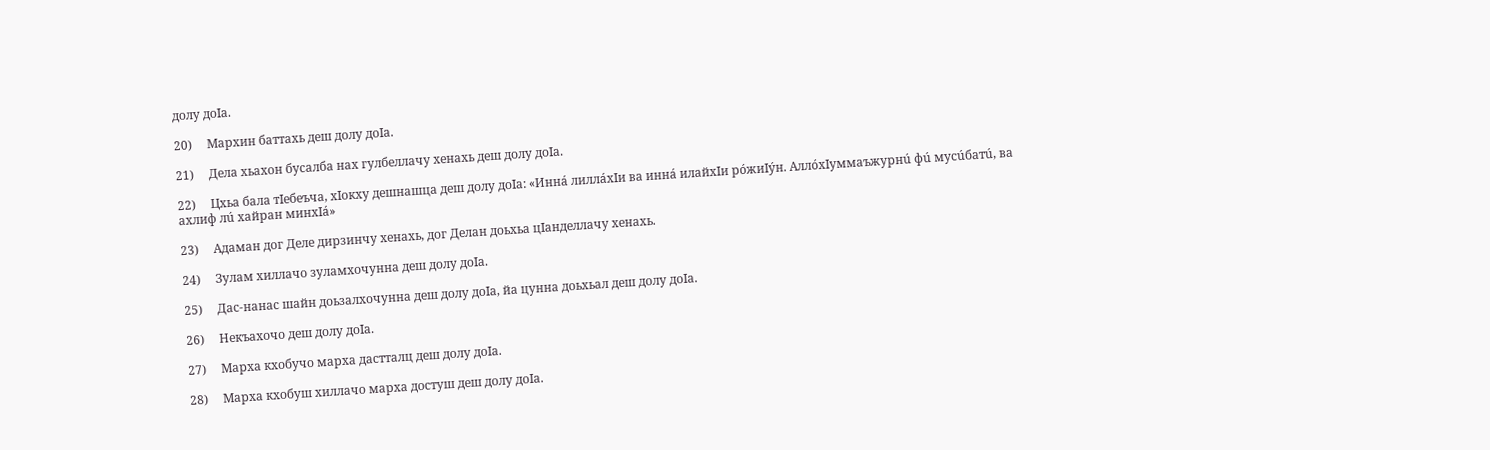долу доIа.

20)     Мархин баттахь деш долу доIа.

21)     Дела хьахон бусалба нах гулбеллачу хенахь деш долу доIа.

22)     Цхьа бала тIебеъча, хIокху дешнашца деш долу доIа: «Иннá лиллáхIи ва иннá илайхIи рóжиIýн. АллóхIуммаъжурнú фú мусúбатú, ва ахлиф лú хайран минхIá»

23)     Адаман дог Деле дирзинчу хенахь, дог Делан доьхьа цIанделлачу хенахь.

24)     Зулам хиллачо зуламхочунна деш долу доIа.

25)     Дас-нанас шайн доьзалхочунна деш долу доIа, йа цунна доьхьал деш долу доIа.

26)     Некъахочо деш долу доIа.

27)     Марха кхобучо марха дастталц деш долу доIа.

28)     Марха кхобуш хиллачо марха достуш деш долу доIа.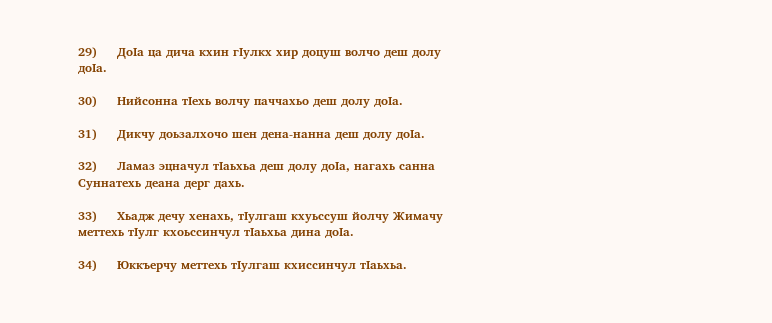29)     ДоIа ца дича кхин гIулкх хир доцуш волчо деш долу доIа.

30)     Нийсонна тIехь волчу паччахьо деш долу доIа.

31)     Дикчу доьзалхочо шен дена-нанна деш долу доIа.

32)     Ламаз эцначул тIаьхьа деш долу доIа, нагахь санна Суннатехь деана дерг дахь.

33)     Хьадж дечу хенахь, тIулгаш кхуьссуш йолчу Жимачу меттехь тIулг кхоьссинчул тIаьхьа дина доIа.

34)     Юккъерчу меттехь тIулгаш кхиcсинчул тIаьхьа.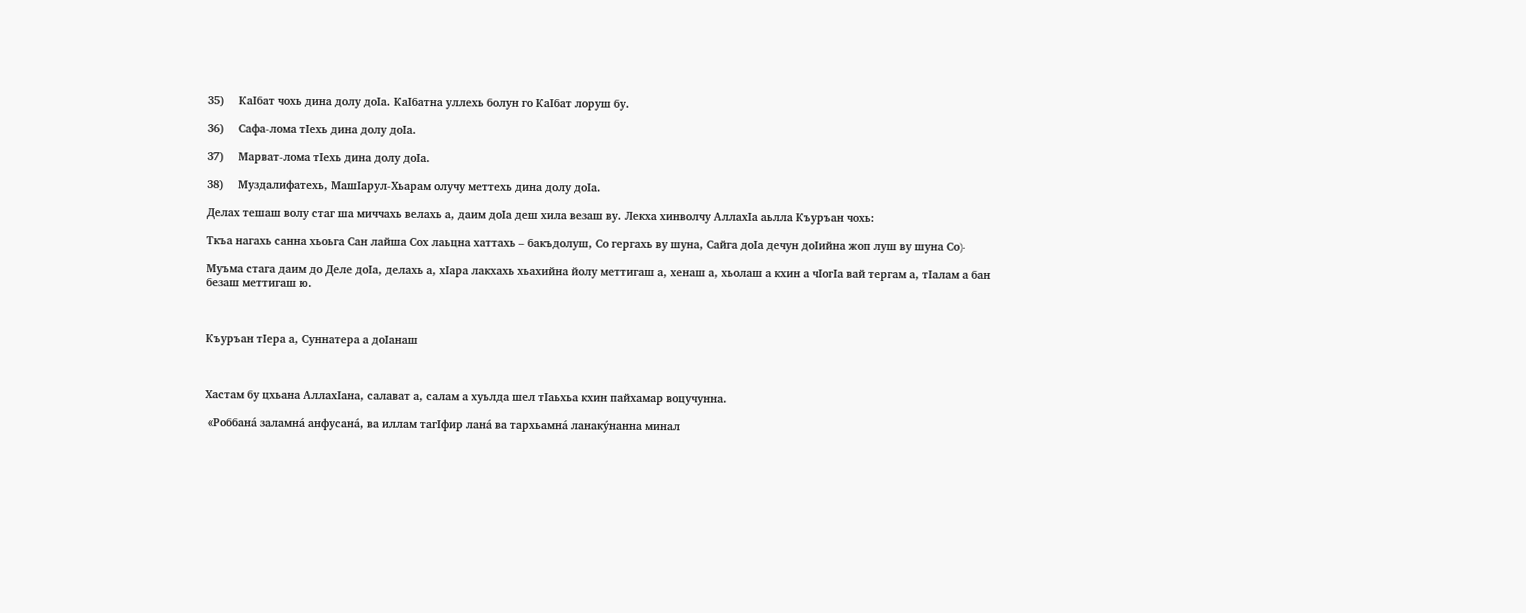35)     КаIбат чохь дина долу доIа. КаIбатна уллехь болун го КаIбат лоруш бу.

36)     Сафа-лома тIехь дина долу доIа.

37)     Марват-лома тIехь дина долу доIа.

38)     Муздалифатехь, МашIарул-Хьарам олучу меттехь дина долу доIа.

Делах тешаш волу стаг ша миччахь велахь а, даим доIа деш хила везаш ву. Лекха хинволчу АллахIа аьлла Къуръан чохь:

Ткъа нагахь санна хьоьга Сан лайша Сох лаьцна хаттахь – бакъдолуш, Со гергахь ву шуна, Сайга доIа дечун доIийна жоп луш ву шуна Со﴿

Муъма стага даим до Деле доIа, делахь а, хIара лакхахь хьахийна йолу меттигаш а, хенаш а, хьолаш а кхин а чIогIа вай тергам а, тIалам а бан безаш меттигаш ю.



Къуръан тIера а, Суннатера а доIанаш



Хастам бу цхьана АллахIана, салават а, салам а хуьлда шел тIаьхьа кхин пайхамар воцучунна.

 «Роббанá заламнá анфусанá, ва иллам тагIфир ланá ва тархьамнá ланакýнанна минал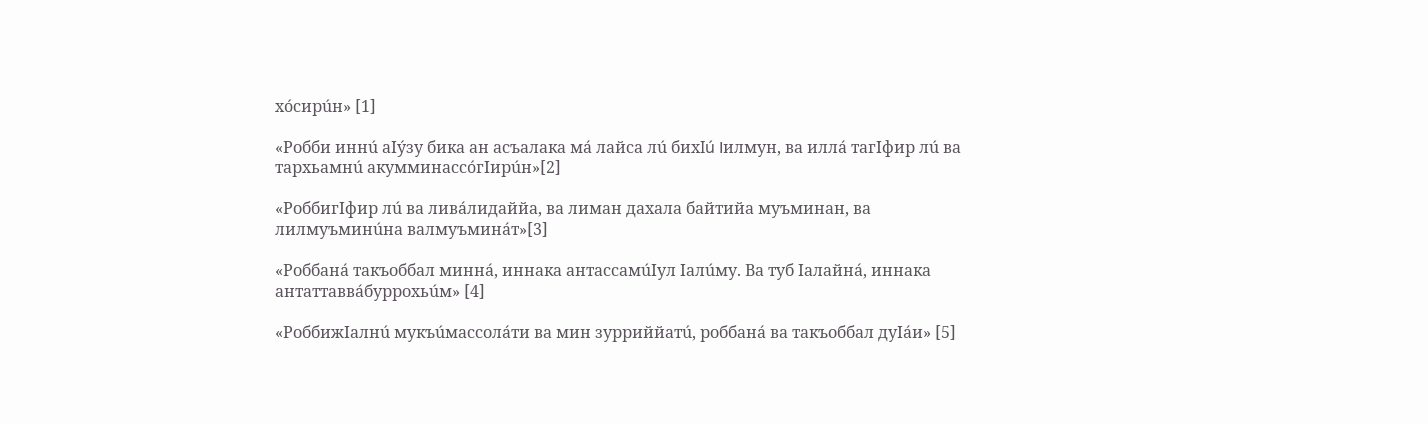хóсирúн» [1]

«Робби иннú аIýзу бика ан асъалака мá лайса лú бихIú Iилмун, ва иллá тагIфир лú ва тархьамнú акумминассóгIирúн»[2]

«РоббигIфир лú ва ливáлидаййа, ва лиман дахала байтийа муъминан, ва лилмуъминúна валмуъминáт»[3]

«Роббанá такъоббал миннá, иннака антассамúIул Iалúму. Ва туб Iалайнá, иннака антаттаввáбуррохьúм» [4]

«РоббижIалнú мукъúмассолáти ва мин зурриййатú, роббанá ва такъоббал дуIáи» [5]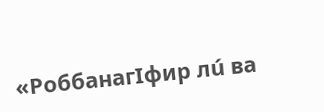«РоббанагIфир лú ва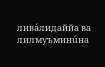ливáлидаййа ва лилмуъминúна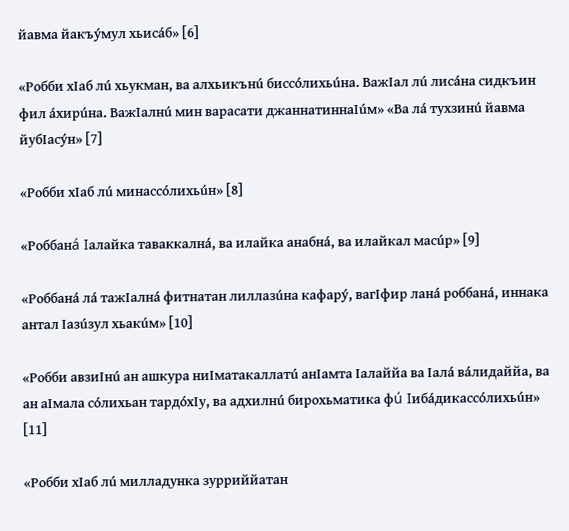йавма йакъýмул хьисáб» [6]

«Робби хIаб лú хьукман, ва алхьикънú биссóлихьúна. ВажIал лú лисáна сидкъин фил áхирúна. ВажIалнú мин варасати джаннатиннаIúм» «Ва лá тухзинú йавма йубIасýн» [7]

«Робби хIаб лú минассóлихьúн» [8]

«Роббанá Iалайка таваккалнá, ва илайка анабнá, ва илайкал масúр» [9]

«Роббанá лá тажIалнá фитнатан лиллазúна кафарý, вагIфир ланá роббанá, иннака антал Iазúзул хьакúм» [10]

«Робби авзиIнú ан ашкура ниIматакаллатú анIамта Iалаййа ва Iалá вáлидаййа, ва ан аIмала сóлихьан тардóхIу, ва адхилнú бирохьматика фú Iибáдикассóлихьúн» [11]

«Робби хIаб лú милладунка зурриййатан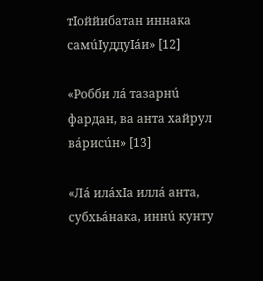тIоййибатан иннака самúIуддуIáи» [12]

«Робби лá тазарнú фардан, ва анта хайрул вáрисúн» [13]

«Лá илáхIа иллá анта, субхьáнака, иннú кунту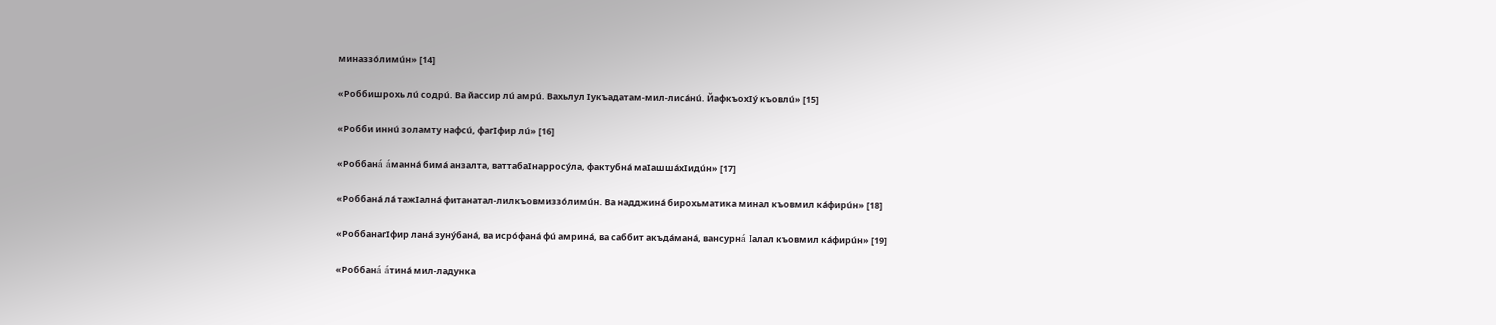миназзóлимúн» [14]

«Роббишрохь лú содрú. Ва йассир лú амрú. Вахьлул Iукъадатам-мил-лисáнú. ЙафкъохIý къовлú» [15]

«Робби иннú золамту нафсú, фагIфир лú» [16]

«Роббанá áманнá бимá анзалта, ваттабаIнарросýла, фактубнá маIашшáхIидúн» [17]

«Роббанá лá тажIалнá фитанатал-лилкъовмиззóлимúн. Ва надджинá бирохьматика минал къовмил кáфирúн» [18]

«РоббанагIфир ланá зунýбанá, ва исрóфанá фú амринá, ва саббит акъдáманá, вансурнá Iалал къовмил кáфирúн» [19]

«Роббанá áтинá мил-ладунка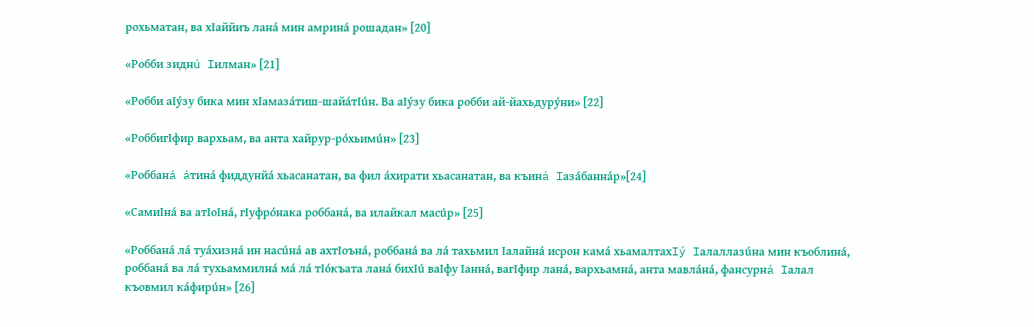рохьматан, ва хIаййиъ ланá мин амринá рошадан» [20]

«Робби зиднú Iилман» [21]

«Робби аIýзу бика мин хIамазáтиш-шайáтIúн. Ва аIýзу бика робби ай-йахьдурýни» [22]

«РоббигIфир вархьам, ва анта хайрур-рóхьимúн» [23]

«Роббанá áтинá фиддунйá хьасанатан, ва фил áхирати хьасанатан, ва къинá Iазáбаннáр»[24]

«СамиIнá ва атIоIнá, гIуфрóнака роббанá, ва илайкал масúр» [25]

«Роббанá лá туáхизнá ин насúнá ав ахтIоънá, роббанá ва лá тахьмил Iалайнá исрон камá хьамалтахIý Iалаллазúна мин къоблинá, роббанá ва лá тухьаммилнá мá лá тIóкъата ланá бихIú ваIфу Iаннá, вагIфир ланá, вархьамнá, анта мавлáнá, фансурнá Iалал къовмил кáфирúн» [26]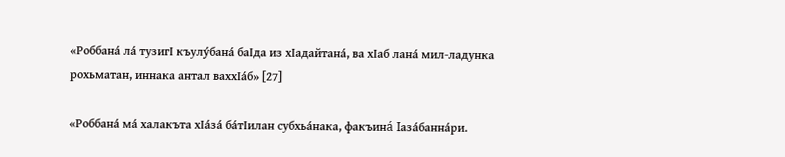«Роббанá лá тузигI къулýбанá баIда из хIадайтанá, ва хIаб ланá мил-ладунка рохьматан, иннака антал ваххIáб» [27]

«Роббанá мá халакъта хIáзá бáтIилан субхьáнака, факъинá Iазáбаннáри.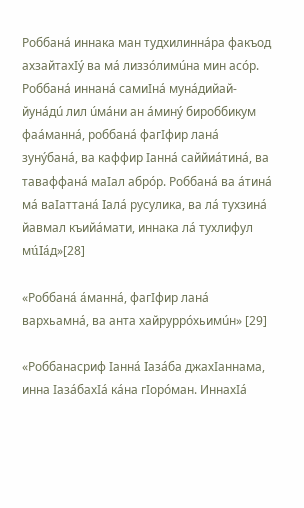Роббанá иннака ман тудхилиннáра факъод ахзайтахIý ва мá лиззóлимúна мин асóр. Роббанá иннанá самиIнá мунáдийай-йунáдú лил úмáни ан áминý бироббикум фаáманнá, роббанá фагIфир ланá зунýбанá, ва каффир Iаннá саййиáтинá, ва таваффанá маIал абрóр. Роббанá ва áтинá мá ваIаттанá Iалá русулика, ва лá тухзинá йавмал къийáмати, иннака лá тухлифул мúIáд»[28]

«Роббанá áманнá, фагIфир ланá вархьамнá, ва анта хайруррóхьимúн» [29]

«Роббанасриф Iаннá Iазáба джахIаннама, инна IазáбахIá кáна гIорóман. ИннахIá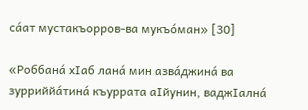сáат мустакъорров-ва мукъóман» [30]

«Роббанá хIаб ланá мин азвáджинá ва зурриййáтинá къуррата аIйунин, ваджIалнá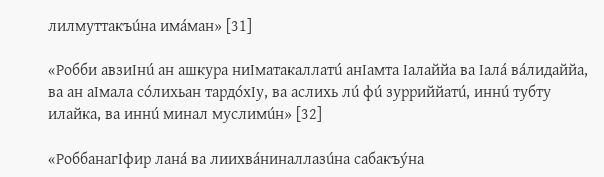лилмуттакъúна имáман» [31]

«Робби авзиIнú ан ашкура ниIматакаллатú анIамта Iалаййа ва Iалá вáлидаййа, ва ан аIмала сóлихьан тардóхIу, ва аслихь лú фú зурриййатú, иннú тубту илайка, ва иннú минал муслимúн» [32]

«РоббанагIфир ланá ва лиихвáниналлазúна сабакъýна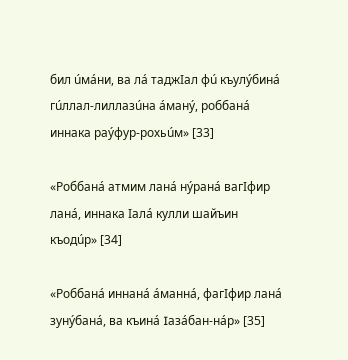бил úмáни, ва лá таджIал фú къулýбинá гúллал-лиллазúна áманý, роббанá иннака раýфур-рохьúм» [33]

«Роббанá атмим ланá нýранá вагIфир ланá, иннака Iалá кулли шайъин къодúр» [34]

«Роббанá иннанá áманнá, фагIфир ланá зунýбанá, ва къинá Iазáбан-нáр» [35]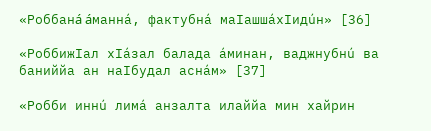«Роббанá áманнá, фактубнá маIашшáхIидúн» [36]

«РоббижIал хIáзал балада áминан, ваджнубнú ва баниййа ан наIбудал аснáм» [37]

«Робби иннú лимá анзалта илаййа мин хайрин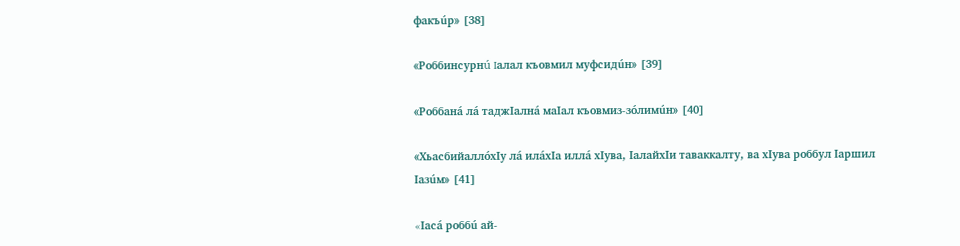факъúр» [38]

«Роббинсурнú Iалал къовмил муфсидúн» [39]

«Роббанá лá таджIалнá маIал къовмиз-зóлимúн» [40]

«ХьасбийаллóхIу лá илáхIа иллá хIува, IалайхIи таваккалту, ва хIува роббул Iаршил Iазúм» [41]

«Iасá роббú ай-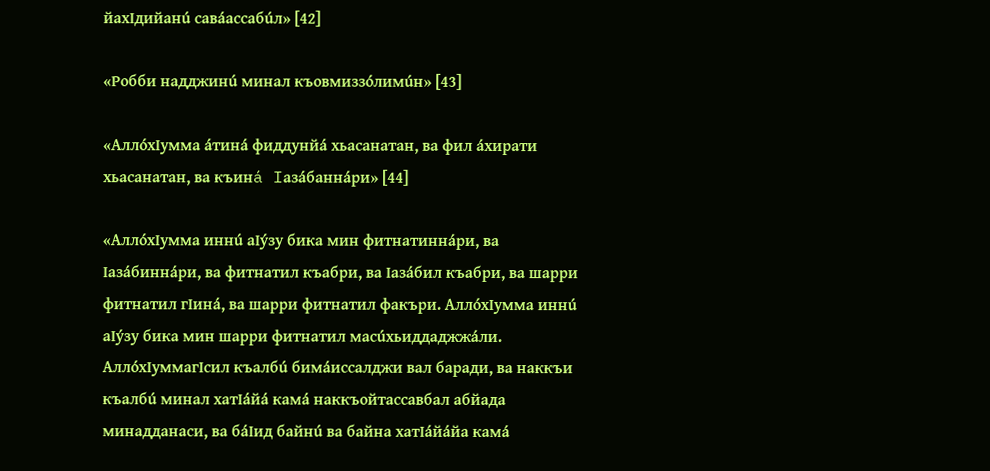йахIдийанú савáассабúл» [42]

«Робби надджинú минал къовмиззóлимúн» [43]

«АллóхIумма áтинá фиддунйá хьасанатан, ва фил áхирати хьасанатан, ва къинá Iазáбаннáри» [44]

«АллóхIумма иннú аIýзу бика мин фитнатиннáри, ва Iазáбиннáри, ва фитнатил къабри, ва Iазáбил къабри, ва шарри фитнатил гIинá, ва шарри фитнатил факъри. АллóхIумма иннú аIýзу бика мин шарри фитнатил масúхьиддаджжáли. АллóхIуммагIсил къалбú бимáиссалджи вал баради, ва наккъи къалбú минал хатIáйá камá наккъойтассавбал абйада минадданаси, ва бáIид байнú ва байна хатIáйáйа камá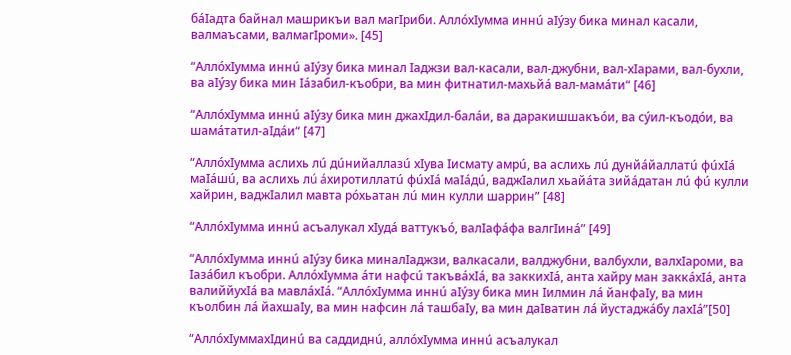бáIадта байнал машрикъи вал магIриби. АллóхIумма иннú аIýзу бика минал касали, валмаъсами, валмагIроми». [45]

“АллóхIумма иннú аIýзу бика минал Iаджзи вал-касали, вал-джубни, вал-хIарами, вал-бухли, ва аIýзу бика мин Iáзабил-къобри, ва мин фитнатил-махьйá вал-мамáти“ [46]

“АллóхIумма иннú аIýзу бика мин джахIдил-балáи, ва даракишшакъóи, ва сýил-къодóи, ва шамáтатил-аIдáи“ [47]

“АллóхIумма аслихь лú дúнийаллазú хIува Iисмату амрú, ва аслихь лú дунйáйаллатú фúхIá маIáшú, ва аслихь лú áхиротиллатú фúхIá маIáдú, ваджIалил хьайáта зийáдатан лú фú кулли хайрин, ваджIалил мавта рóхьатан лú мин кулли шаррин” [48]

“АллóхIумма иннú асъалукал хIудá ваттукъó, валIафáфа валгIинá” [49]

“АллóхIумма иннú аIýзу бика миналIаджзи, валкасали, валджубни, валбухли, валхIароми, ва Iазáбил къобри. АллóхIумма áти нафсú такъвáхIá, ва заккихIá, анта хайру ман заккáхIá, анта валиййухIá ва мавлáхIá. “АллóхIумма иннú аIýзу бика мин Iилмин лá йанфаIу, ва мин къолбин лá йахшаIу, ва мин нафсин лá ташбаIу, ва мин даIватин лá йустаджáбу лахIá”[50]

“АллóхIуммахIдинú ва саддиднú, аллóхIумма иннú асъалукал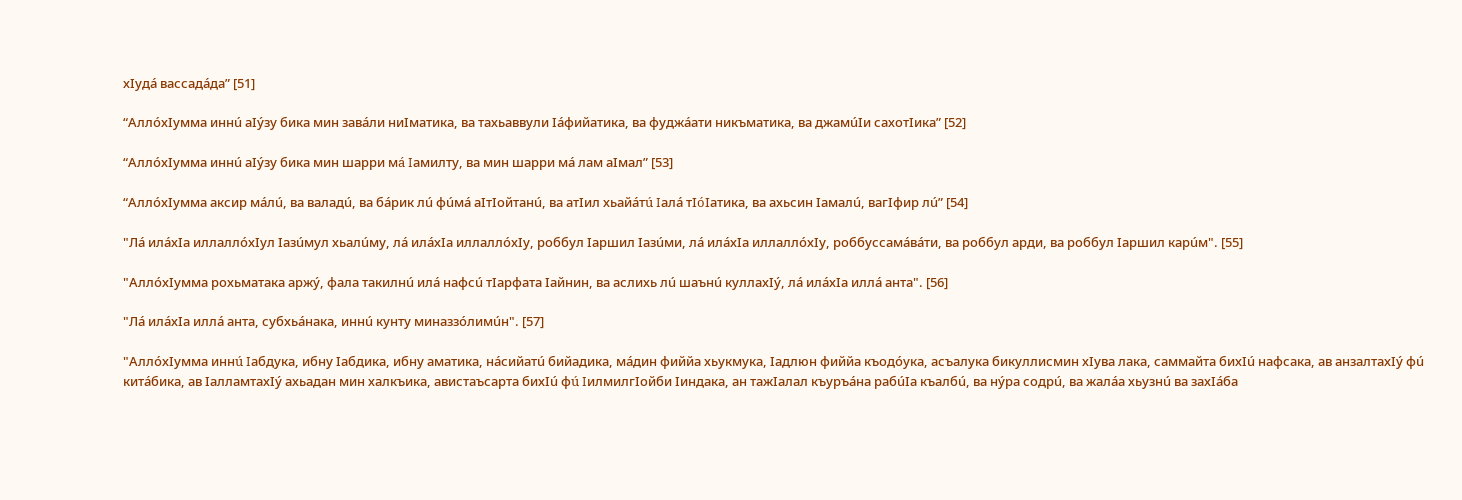хIудá вассадáда” [51]

“АллóхIумма иннú аIýзу бика мин завáли ниIматика, ва тахьаввули Iáфийатика, ва фуджáати никъматика, ва джамúIи сахотIика” [52]

“АллóхIумма иннú аIýзу бика мин шарри мá Iамилту, ва мин шарри мá лам аIмал” [53]

“АллóхIумма аксир мáлú, ва валадú, ва бáрик лú фúмá аIтIойтанú, ва атIил хьайáтú Iалá тIóIатика, ва ахьсин Iамалú, вагIфир лú” [54]

"Лá илáхIа иллаллóхIул Iазúмул хьалúму, лá илáхIа иллаллóхIу, роббул Iаршил Iазúми, лá илáхIа иллаллóхIу, роббуссамáвáти, ва роббул арди, ва роббул Iаршил карúм". [55]

"АллóхIумма рохьматака аржý, фала такилнú илá нафсú тIарфата Iайнин, ва аслихь лú шаънú куллахIý, лá илáхIа иллá анта". [56]

"Лá илáхIа иллá анта, субхьáнака, иннú кунту миназзóлимúн". [57]

"АллóхIумма иннú Iабдука, ибну Iабдика, ибну аматика, нáсийатú бийадика, мáдин фиййа хьукмука, Iадлюн фиййа къодóука, асъалука бикуллисмин хIува лака, саммайта бихIú нафсака, ав анзалтахIý фú китáбика, ав IалламтахIý ахьадан мин халкъика, авистаъсарта бихIú фú IилмилгIойби Iиндака, ан тажIалал къуръáна рабúIа къалбú, ва нýра содрú, ва жалáа хьузнú ва захIáба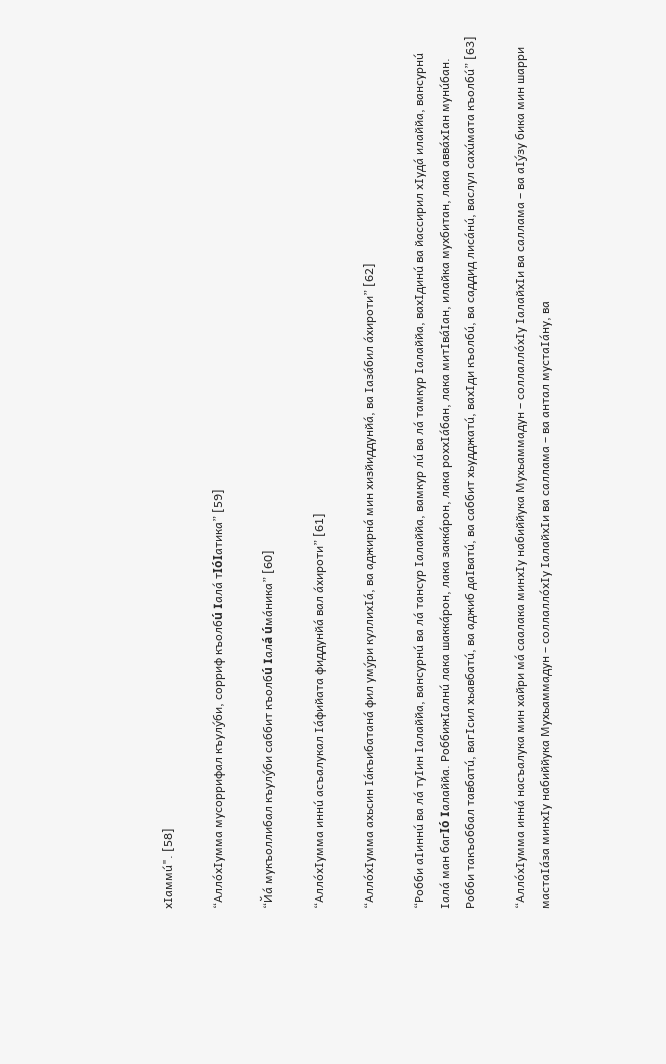хIаммú". [58]

“АллóхIумма мусоррифал къулýби, сорриф къолбú Iалá тIóIатика” [59]

“Йá мукъоллибал къулýби саббит къолбú Iалá úмáника” [60]

“АллóхIумма иннú асъалукал Iáфийата фиддунйá вал áхироти” [61]

“АллóхIумма ахьсин Iáкъибатанá фил умýри куллихIá, ва аджирнá мин хизйиддунйá, ва Iазáбил áхироти” [62]

“Робби аIиннú ва лá туIин Iалаййа, вансурнú ва лá тансур Iалаййа, вамкур лú ва лá тамкур Iалаййа, вахIдинú ва йассирил хIудá илаййа, вансурнú Iалá ман багIó Iалаййа. РоббижIалнú лака шаккáрон, лака заккáрон, лака роххIáбан, лака митIвáIан, илайка мухбитан, лака аввáхIан мунúбан. Робби такъоббал тавбатú, вагIсил хьавбатú, ва аджиб даIватú, ва саббит хьудджатú, вахIди къолбú, ва саддид лисáнú, васлул сахúмата къолбú” [63]

“АллóхIумма иннá насъалука мин хайри мá саалака минхIу набиййука Мухьаммадун – соллаллóхIу IалайхIи ва саллама – ва аIýзу бика мин шарри мастаIáза минхIу набиййука Мухьаммадун – соллаллóхIу IалайхIи ва саллама – ва антал мустаIáну, ва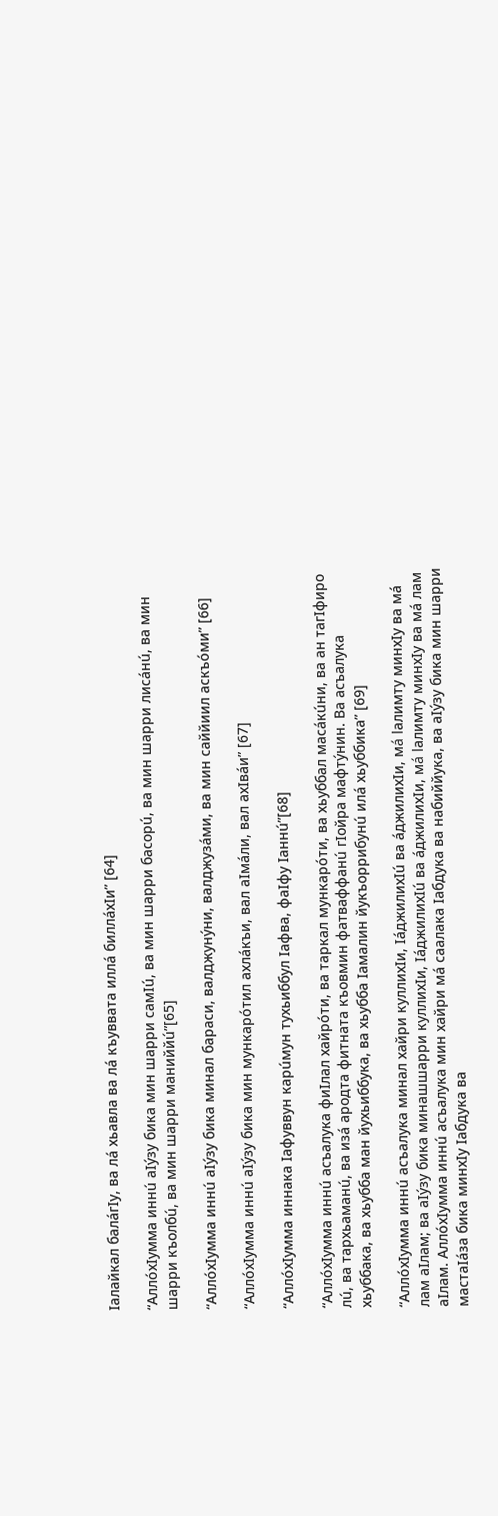Iалайкал балáгIу, ва лá хьавла ва лá къуввата иллá биллáхIи” [64]

“АллóхIумма иннú аIýзу бика мин шарри самIú, ва мин шарри басорú, ва мин шарри лисáнú, ва мин шарри къолбú, ва мин шарри маниййú”[65]

“АллóхIумма иннú аIýзу бика минал бараси, валджунýни, валджузáми, ва мин саййиил аскъóми” [66]

“АллóхIумма иннú аIýзу бика мин мункарóтил ахлáкъи, вал аIмáли, вал ахIвáи” [67]

“АллóхIумма иннака Iафуввун карúмун тухьиббул Iафва, фаIфу Iаннú”[68]

“АллóхIумма иннú асъалука фиIлал хайрóти, ва таркал мункарóти, ва хьуббал масáкúни, ва ан тагIфиро лú, ва тархьаманú, ва изá ародта фитната къовмин фатваффанú гIойра мафтýнин. Ва асъалука хьуббака, ва хьубба ман йухьиббука, ва хьубба Iамалин йукъоррибунú илá хьуббика” [69]

“АллóхIумма иннú асъалука минал хайри куллихIи, IáджилихIú ва áджилихIи, мá Iалимту минхIу ва мá лам аIлам; ва аIýзу бика минашшарри куллихIи, IáджилихIú ва áджилихIи, мá Iалимту минхIу ва мá лам аIлам. АллóхIумма иннú асъалука мин хайри мá саалака Iабдука ва набиййука, ва аIýзу бика мин шарри мастаIáза бика минхIу Iабдука ва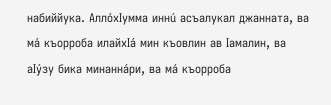набиййука. АллóхIумма иннú асъалукал джанната, ва мá къорроба илайхIá мин къовлин ав Iамалин, ва аIýзу бика минаннáри, ва мá къорроба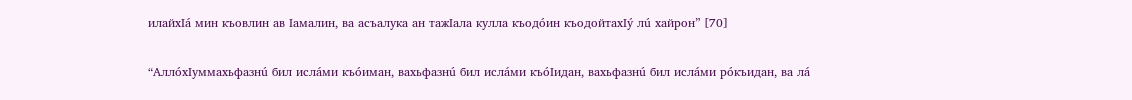илайхIá мин къовлин ав Iамалин, ва асъалука ан тажIала кулла къодóин къодойтахIý лú хайрон” [70]

“АллóхIуммахьфазнú бил ислáми къóиман, вахьфазнú бил ислáми къóIидан, вахьфазнú бил ислáми рóкъидан, ва лá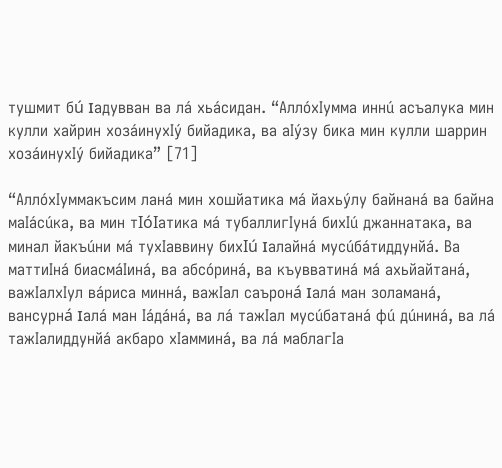тушмит бú Iадувван ва лá хьáсидан. “АллóхIумма иннú асъалука мин кулли хайрин хозáинухIý бийадика, ва аIýзу бика мин кулли шаррин хозáинухIý бийадика” [71]

“АллóхIуммакъсим ланá мин хошйатика мá йахьýлу байнанá ва байна маIáсúка, ва мин тIóIатика мá тубаллигIунá бихIú джаннатака, ва минал йакъúни мá тухIаввину бихIú Iалайнá мусúбáтиддунйá. Ва маттиIнá биасмáIинá, ва абсóринá, ва къувватинá мá ахьйайтанá, важIалхIул вáриса миннá, важIал саъронá Iалá ман золаманá, вансурнá Iалá ман Iáдáнá, ва лá тажIал мусúбатанá фú дúнинá, ва лá тажIалиддунйá акбаро хIамминá, ва лá маблагIа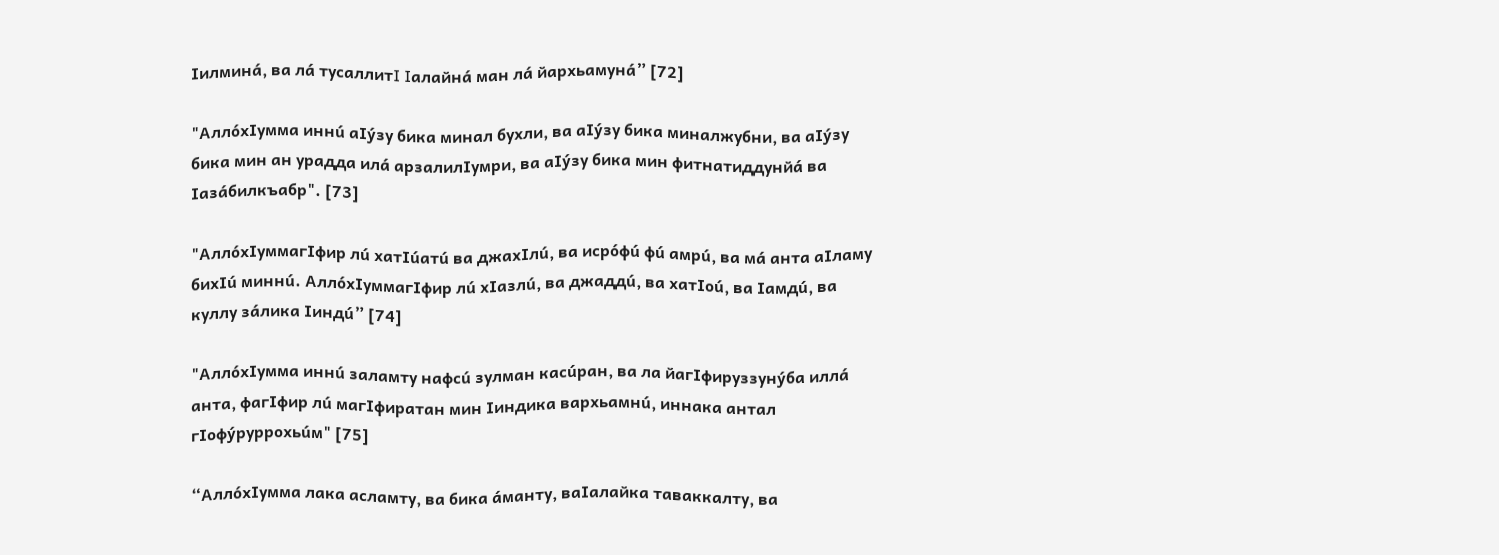Iилминá, ва лá тусаллитI Iалайнá ман лá йархьамунá” [72]

"АллóхIумма иннú аIýзу бика минал бухли, ва аIýзу бика миналжубни, ва аIýзу бика мин ан урадда илá арзалилIумри, ва аIýзу бика мин фитнатиддунйá ва Iазáбилкъабр". [73]

"АллóхIуммагIфир лú хатIúатú ва джахIлú, ва исрóфú фú амрú, ва мá анта аIламу бихIú миннú. АллóхIуммагIфир лú хIазлú, ва джаддú, ва хатIоú, ва Iамдú, ва куллу зáлика Iиндú” [74]

"АллóхIумма иннú заламту нафсú зулман касúран, ва ла йагIфируззунýба иллá анта, фагIфир лú магIфиратан мин Iиндика вархьамнú, иннака антал гIофýруррохьúм" [75]

“АллóхIумма лака асламту, ва бика áманту, ваIалайка таваккалту, ва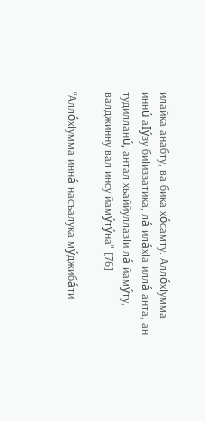илайка анабту, ва бика хóсамту. АллóхIумма иннú аIýзу биIиззатика, лá илáхIа иллá анта, ан тудилланú, антал хьаййуллазIи лá йамýту, валджинну вал инсу йамýтýна" [76]

“АллóхIумма иннá насъалука мýджибáти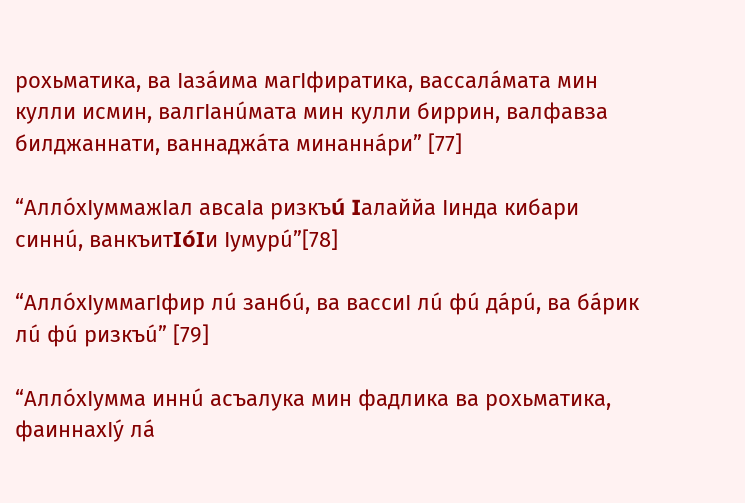рохьматика, ва Iазáима магIфиратика, вассалáмата мин кулли исмин, валгIанúмата мин кулли биррин, валфавза билджаннати, ваннаджáта минаннáри” [77]

“АллóхIуммажIал авсаIа ризкъú Iалаййа Iинда кибари синнú, ванкъитIóIи Iумурú”[78]

“АллóхIуммагIфир лú занбú, ва вассиI лú фú дáрú, ва бáрик лú фú ризкъú” [79]

“АллóхIумма иннú асъалука мин фадлика ва рохьматика, фаиннахIý лá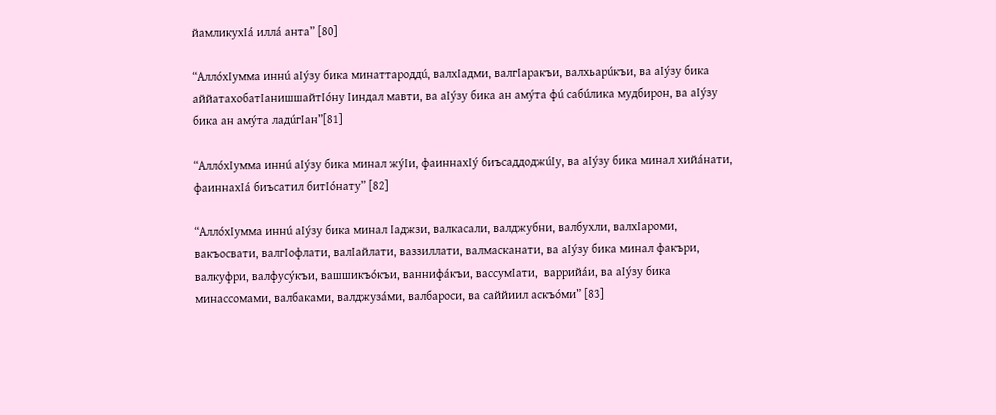йамликухIá иллá анта” [80]

“АллóхIумма иннú аIýзу бика минаттароддú, валхIадми, валгIаракъи, валхьарúкъи, ва аIýзу бика аййатахобатIанишшайтIóну Iиндал мавти, ва аIýзу бика ан амýта фú сабúлика мудбирон, ва аIýзу бика ан амýта ладúгIан”[81]

“АллóхIумма иннú аIýзу бика минал жýIи, фаиннахIý биъсаддоджúIу, ва аIýзу бика минал хийáнати, фаиннахIá биъсатил битIóнату” [82]

“АллóхIумма иннú аIýзу бика минал Iаджзи, валкасали, валджубни, валбухли, валхIароми, вакъосвати, валгIофлати, валIайлати, ваззиллати, валмасканати, ва аIýзу бика минал факъри, валкуфри, валфусýкъи, вашшикъóкъи, ваннифáкъи, вассумIати,  варрийáи, ва аIýзу бика минассомами, валбаками, валджузáми, валбароси, ва саййиил аскъóми” [83]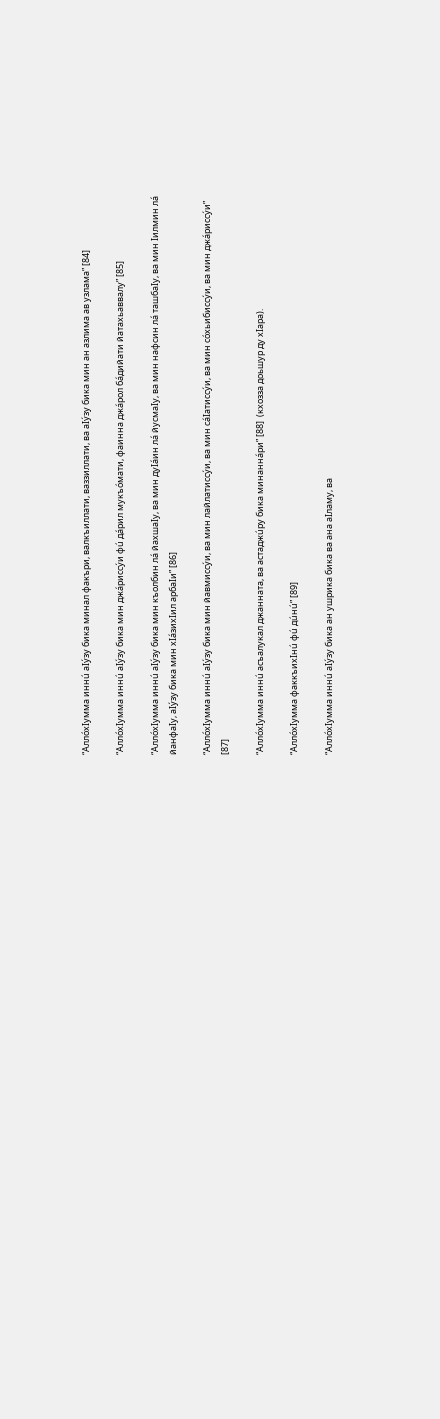“АллóхIумма иннú аIýзу бика минал факъри, валкъиллати, ваззиллати, ва аIýзу бика мин ан азлима ав узлама” [84]

“АллóхIумма иннú аIýзу бика мин джáриссýи фú дáрил мукъóмати, фаинна джáрол бáдийати йатахьаввалу” [85]

“АллóхIумма иннú аIýзу бика мин къолбин лá йахшаIу, ва мин дуIáин лá йусмаIу, ва мин нафсин лá ташбаIу, ва мин Iилмин лá йанфаIу, аIýзу бика мин хIáзихIил арбаIи” [86]

“АллóхIумма иннú аIýзу бика мин йавмиссýи, ва мин лайлатиссýи, ва мин сáIатиссýи, ва мин сóхьибиссýи, ва мин джáриссýи” [87]

“АллóхIумма иннú асъалукал джанната, ва астаджúру бика минаннáри” [88]  (кхозза доьшур ду хIара).

“АллóхIумма факкъихIнú фú дúнú” [89]

“АллóхIумма иннú аIýзу бика ан ушрика бика ва ана аIламу, ва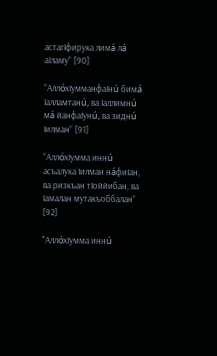астагIфирука лимá лá аIламу” [90]

“АллóхIумманфаIнú бимá Iалламтанú, ва Iаллимнú мá йанфаIунú, ва зиднú Iилман” [91]

“АллóхIумма иннú асъалука Iилман нáфиIан, ва ризкъан тIоййибан, ва Iамалан мутакъоббалан” [92]

"АллóхIумма иннú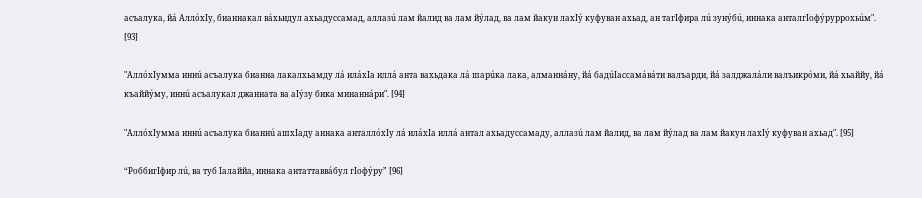асъалука, йá АллóхIу, бианнакал вáхьидул ахьадуссамад, аллазú лам йалид ва лам йýлад, ва лам йакун лахIý куфуван ахьад, ан тагIфира лú зунýбú, иннака анталгIофýруррохьúм". [93]

"АллóхIумма иннú асъалука бианна лакалхьамду лá илáхIа иллá анта вахьдака лá шарúка лака, алманнáну, йá бадúIассамáвáти валъарди, йá залджалáли валъикрóми, йá хьаййу, йá къаййýму, иннú асъалукал джанната ва аIýзу бика минаннáри". [94]

"АллóхIумма иннú асъалука бианнú ашхIаду аннака анталлóхIу лá илáхIа иллá антал ахьадуссамаду, аллазú лам йалид, ва лам йýлад ва лам йакун лахIý куфуван ахьад". [95]

“РоббигIфир лú, ва туб Iалаййа, иннака антаттаввáбул гIофýру” [96]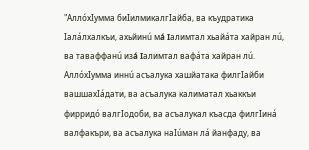"АллóхIумма биIилмикалгIайба, ва къудратика Iалáлхалкъи, ахьйинú мá Iалимтал хьайáта хайран лú, ва таваффанú изá Iалимтал вафáта хайран лú. АллóхIумма иннú асъалука хашйатака филгIайби вашшахIáдати, ва асъалука калиматал хьаккъи фирридó валгIодоби, ва асъалукал къасда филгIинá валфакъри, ва асъалука наIúман лá йанфаду, ва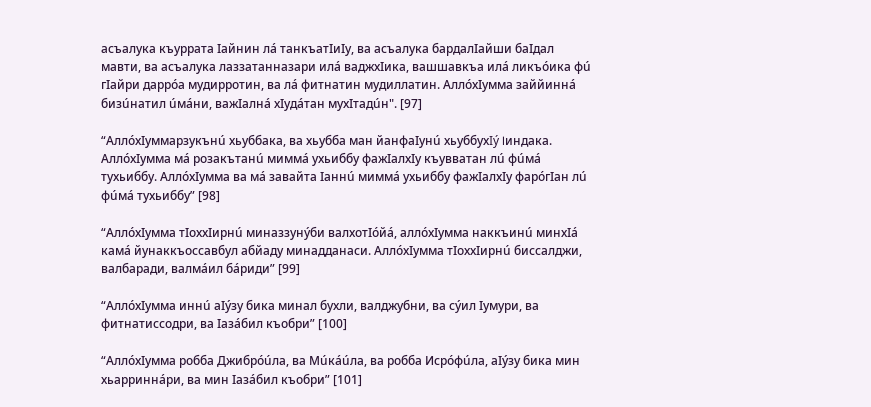асъалука къуррата Iайнин лá танкъатIиIу, ва асъалука бардалIайши баIдал мавти, ва асъалука лаззатанназари илá ваджхIика, вашшавкъа илá ликъóика фú гIайри даррóа мудирротин, ва лá фитнатин мудиллатин. АллóхIумма заййиннá бизúнатил úмáни, важIалнá хIудáтан мухIтадúн". [97]

“АллóхIуммарзукънú хьуббака, ва хьубба ман йанфаIунú хьуббухIý Iиндака. АллóхIумма мá розакътанú миммá ухьиббу фажIалхIу къувватан лú фúмá тухьиббу. АллóхIумма ва мá завайта Iаннú миммá ухьиббу фажIалхIу фарóгIан лú фúмá тухьиббу” [98]

“АллóхIумма тIоххIирнú миназзунýби валхотIóйá, аллóхIумма наккъинú минхIá камá йунаккъоссавбул абйаду минадданаси. АллóхIумма тIоххIирнú биссалджи, валбаради, валмáил бáриди” [99]

“АллóхIумма иннú аIýзу бика минал бухли, валджубни, ва сýил Iумури, ва фитнатиссодри, ва Iазáбил къобри” [100]

“АллóхIумма робба Джибрóúла, ва Мúкáúла, ва робба Исрóфúла, аIýзу бика мин хьарриннáри, ва мин Iазáбил къобри” [101]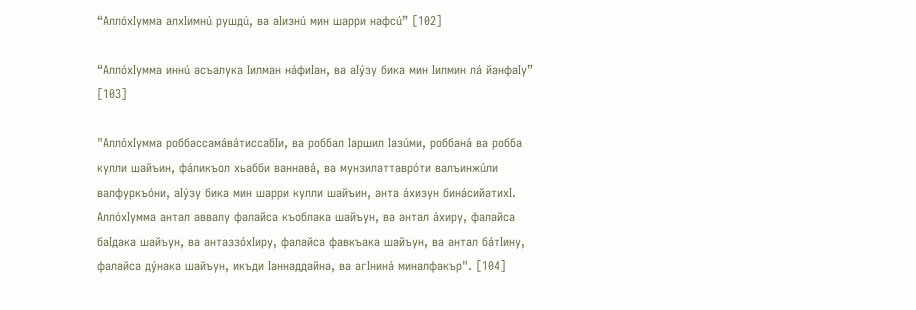“АллóхIумма алхIимнú рушдú, ва аIизнú мин шарри нафсú” [102]

“АллóхIумма иннú асъалука Iилман нáфиIан, ва аIýзу бика мин Iилмин лá йанфаIу” [103]

"АллóхIумма роббассамáвáтиссабIи, ва роббал Iаршил Iазúми, роббанá ва робба кулли шайъин, фáликъол хьабби ваннавá, ва мунзилаттаврóти валъинжúли валфуркъóни, аIýзу бика мин шарри кулли шайъин, анта áхизун бинáсийатихI. АллóхIумма антал аввалу фалайса къоблака шайъун, ва антал áхиру, фалайса баIдака шайъун, ва антаззóхIиру, фалайса фавкъака шайъун, ва антал бáтIину, фалайса дýнака шайъун, икъди Iаннаддайна, ва агIнинá миналфакър". [104]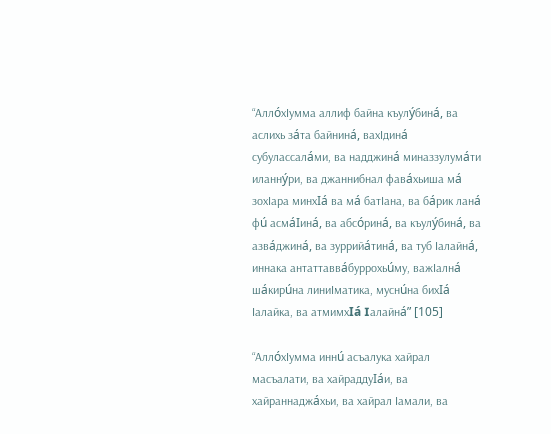“АллóхIумма аллиф байна къулýбинá, ва аслихь зáта байнинá, вахIдинá субулассалáми, ва надджинá миназзулумáти иланнýри, ва джаннибнал фавáхьиша мá зохIара минхIá ва мá батIана, ва бáрик ланá фú асмáIинá, ва абсóринá, ва къулýбинá, ва азвáджинá, ва зуррийáтинá, ва туб Iалайнá, иннака антаттаввáбуррохьúму, важIалнá шáкирúна линиIматика, муснúна бихIá Iалайка, ва атмимхIá Iалайнá” [105]

“АллóхIумма иннú асъалука хайрал масъалати, ва хайраддуIáи, ва хайраннаджáхьи, ва хайрал Iамали, ва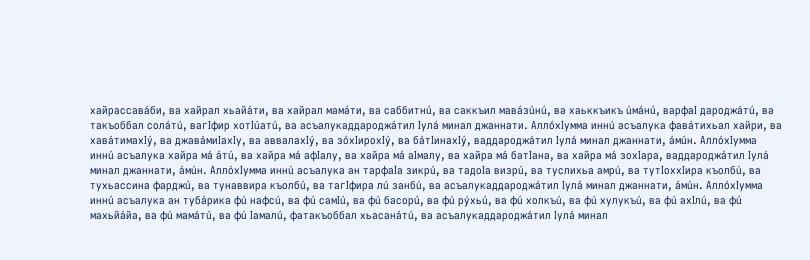хайрассавáби, ва хайрал хьайáти, ва хайрал мамáти, ва саббитнú, ва саккъил мавáзúнú, ва хаьккъикъ úмáнú, варфаI дароджáтú, ва такъоббал солáтú, вагIфир хотIúатú, ва асъалукаддароджáтил Iулá минал джаннати. АллóхIумма иннú асъалука фавáтихьал хайри, ва хавáтимахIý, ва джавáмиIахIу, ва аввалахIý, ва зóхIирохIý, ва бáтIинахIý, ваддароджáтил Iулá минал джаннати, áмúн. АллóхIумма иннú асъалука хайра мá áтú, ва хайра мá афIалу, ва хайра мá аIмалу, ва хайра мá батIана, ва хайра мá зохIара, ваддароджáтил Iулá минал джаннати, áмúн. АллóхIумма иннú асъалука ан тарфаIа зикрú, ва тадоIа визрú, ва туслихьа амрú, ва тутIоххIира къолбú, ва тухьассина фарджú, ва тунаввира къолбú, ва тагIфира лú занбú, ва асъалукаддароджáтил Iулá минал джаннати, áмúн. АллóхIумма иннú асъалука ан тубáрика фú нафсú, ва фú самIú, ва фú басорú, ва фú рýхьú, ва фú холкъú, ва фú хулукъú, ва фú ахIлú, ва фú махьйáйа, ва фú мамáтú, ва фú Iамалú, фатакъоббал хьасанáтú, ва асъалукаддароджáтил Iулá минал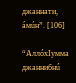джаннати, áмúн”. [106]

“АллóхIумма джаннибнú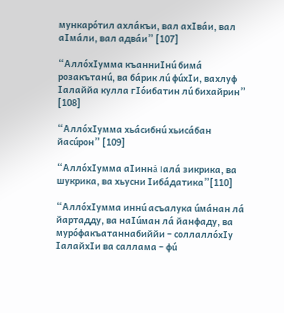мункарóтил ахлáкъи, вал ахIвáи, вал аIмáли, вал адвáи” [107]

“АллóхIумма къанниIнú бимá розакътанú, ва бáрик лú фúхIи, вахлуф Iалаййа кулла гIóибатин лú бихайрин” [108]

“АллóхIумма хьáсибнú хьисáбан йасúрон” [109]

“АллóхIумма аIиннá Iалá зикрика, ва шукрика, ва хьусни Iибáдатика”[110]

“АллóхIумма иннú асъалука úмáнан лá йартадду, ва наIúман лá йанфаду, ва мурóфакъатаннабиййи – соллаллóхIу IалайхIи ва саллама – фú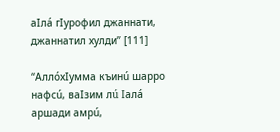аIлá гIурофил джаннати, джаннатил хулди” [111]

“АллóхIумма къинú шарро нафсú, ваIзим лú Iалá аршади амрú,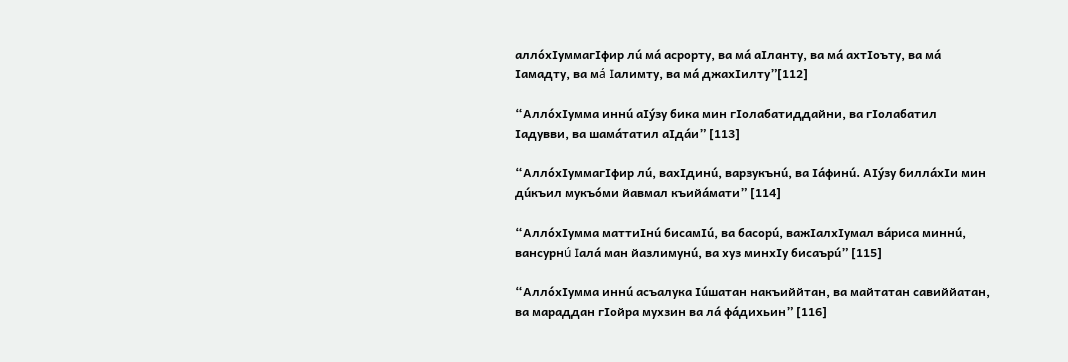аллóхIуммагIфир лú мá асрорту, ва мá аIланту, ва мá ахтIоъту, ва мá Iамадту, ва мá Iалимту, ва мá джахIилту”[112]

“АллóхIумма иннú аIýзу бика мин гIолабатиддайни, ва гIолабатил Iадувви, ва шамáтатил аIдáи” [113]

“АллóхIуммагIфир лú, вахIдинú, варзукънú, ва Iáфинú. АIýзу биллáхIи мин дúкъил мукъóми йавмал къийáмати” [114]

“АллóхIумма маттиIнú бисамIú, ва басорú, важIалхIумал вáриса миннú, вансурнú Iалá ман йазлимунú, ва хуз минхIу бисаърú” [115]

“АллóхIумма иннú асъалука Iúшатан накъиййтан, ва майтатан савиййатан, ва мараддан гIойра мухзин ва лá фáдихьин” [116]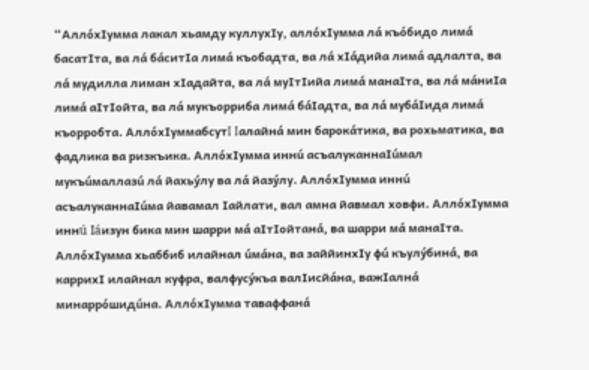“АллóхIумма лакал хьамду куллухIу, аллóхIумма лá къóбидо лимá басатIта, ва лá бáситIа лимá къобадта, ва лá хIáдийа лимá адлалта, ва лá мудилла лиман хIадайта, ва лá муIтIийа лимá манаIта, ва лá мáниIа лимá аIтIойта, ва лá мукъорриба лимá бáIадта, ва лá мубáIида лимá къорробта. АллóхIуммабсутI Iалайнá мин барокáтика, ва рохьматика, ва фадлика ва ризкъика. АллóхIумма иннú асъалуканнаIúмал мукъúмаллазú лá йахьýлу ва лá йазýлу. АллóхIумма иннú асъалуканнаIúма йавамал Iайлати, вал амна йавмал ховфи. АллóхIумма иннú Iáизун бика мин шарри мá аIтIойтанá, ва шарри мá манаIта. АллóхIумма хьаббиб илайнал úмáна, ва заййинхIу фú къулýбинá, ва каррихI илайнал куфра, валфусýкъа валIисйáна, важIалнá минаррóшидúна. АллóхIумма таваффанá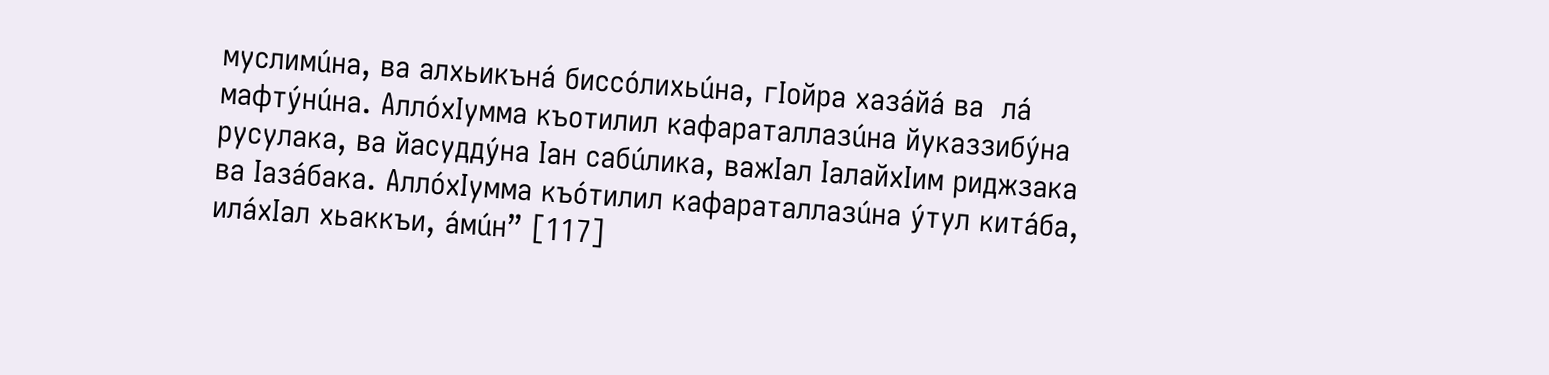муслимúна, ва алхьикънá биссóлихьúна, гIойра хазáйá ва  лá мафтýнúна. АллóхIумма къотилил кафараталлазúна йуказзибýна русулака, ва йасуддýна Iан сабúлика, важIал IалайхIим риджзака ва Iазáбака. АллóхIумма къóтилил кафараталлазúна ýтул китáба, илáхIал хьаккъи, áмúн” [117]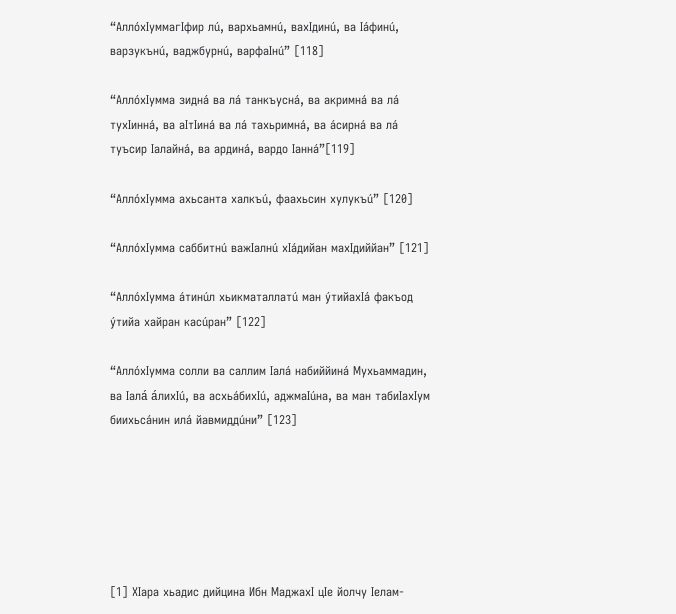“АллóхIуммагIфир лú, вархьамнú, вахIдинú, ва Iáфинú, варзукънú, ваджбурнú, варфаIнú” [118]

“АллóхIумма зиднá ва лá танкъуснá, ва акримнá ва лá тухIиннá, ва аIтIинá ва лá тахьримнá, ва áсирнá ва лá туъсир Iалайнá, ва ардинá, вардо Iаннá”[119]

“АллóхIумма ахьсанта халкъú, фаахьсин хулукъú” [120]

“АллóхIумма саббитнú важIалнú хIáдийан махIдиййан” [121]

“АллóхIумма áтинúл хьикматаллатú ман ýтийахIá факъод ýтийа хайран касúран” [122]

“АллóхIумма солли ва саллим Iалá набиййинá Мухьаммадин, ва Iалá áлихIú, ва асхьáбихIú, аджмаIúна, ва ман табиIахIум биихьсáнин илá йавмиддúни” [123]






[1] ХIара хьадис дийцина Ибн МаджахI цIе йолчу Iелам-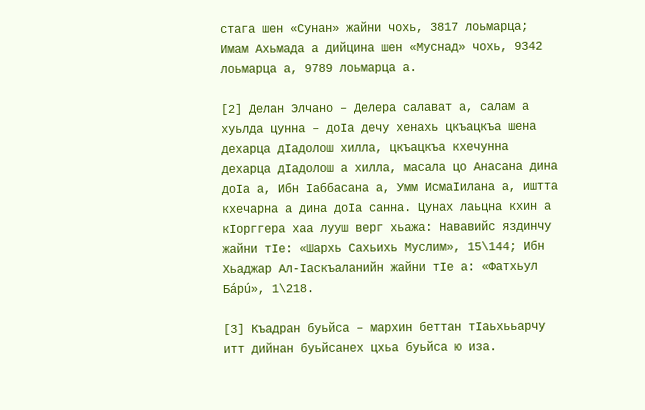стага шен «Сунан» жайни чохь, 3817 лоьмарца; Имам Ахьмада а дийцина шен «Муснад» чохь, 9342 лоьмарца а, 9789 лоьмарца а.

[2] Делан Элчано – Делера салават а, салам а хуьлда цунна – доIа дечу хенахь цкъацкъа шена дехарца дIадолош хилла, цкъацкъа кхечунна дехарца дIадолош а хилла, масала цо Анасана дина доIа а, Ибн Iаббасана а, Умм ИсмаIилана а, иштта кхечарна а дина доIа санна. Цунах лаьцна кхин а кIорггера хаа лууш верг хьажа: Нававийс яздинчу жайни тIе: «Шархь Сахьихь Муслим», 15\144; Ибн Хьаджар Ал-Iаскъаланийн жайни тIе а: «Фатхьул Бáрú», 1\218.

[3] Къадран буьйса – мархин беттан тIаьхььарчу итт дийнан буьйсанех цхьа буьйса ю иза.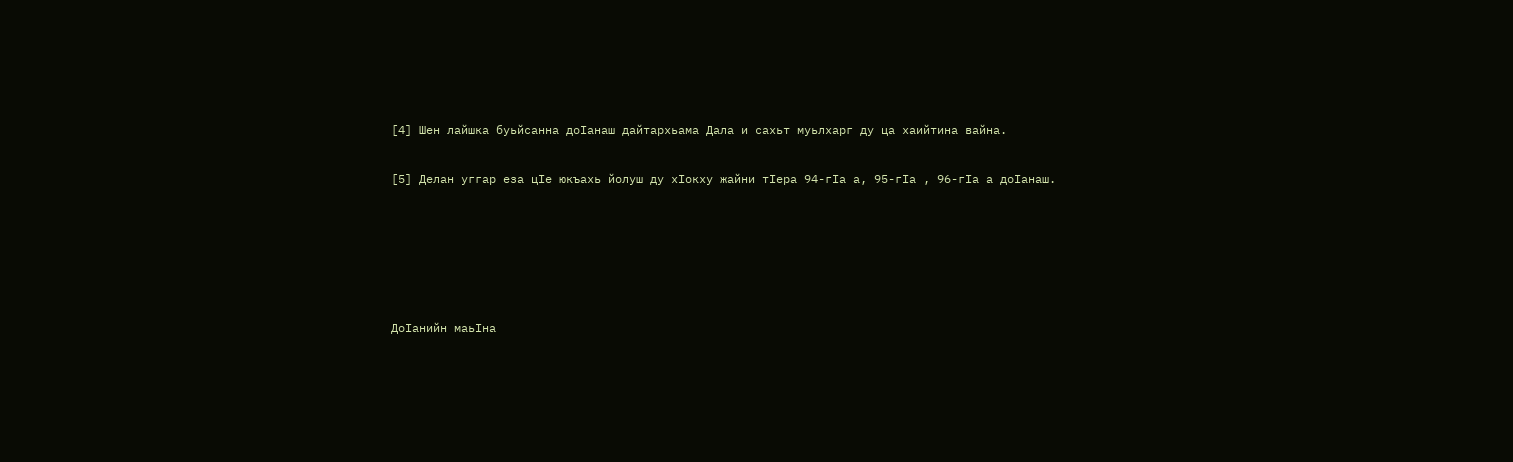[4] Шен лайшка буьйсанна доIанаш дайтархьама Дала и сахьт муьлхарг ду ца хаийтина вайна.

[5] Делан уггар еза цIе юкъахь йолуш ду хIокху жайни тIера 94-гIа а, 95-гIа , 96-гIа а доIанаш.





ДоIанийн маьIна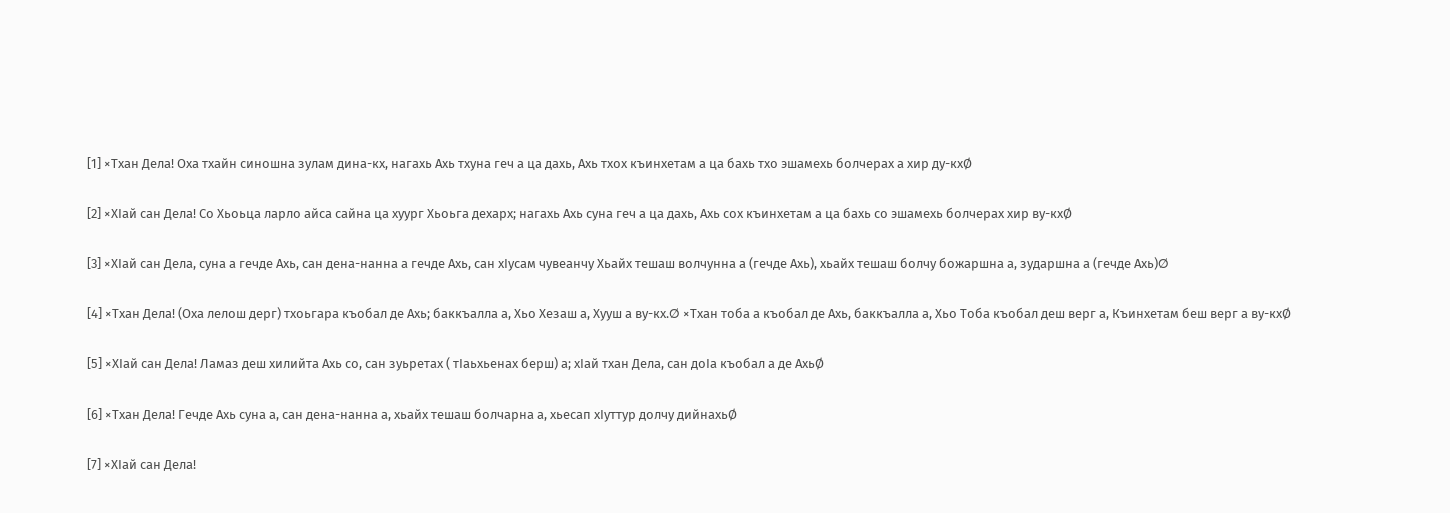[1] ×Тхан Дела! Оха тхайн синошна зулам дина-кх, нагахь Ахь тхуна геч а ца дахь, Ахь тхох къинхетам а ца бахь тхо эшамехь болчерах а хир ду-кхØ

[2] ×ХIай сан Дела! Со Хьоьца ларло айса сайна ца хуург Хьоьга дехарх; нагахь Ахь суна геч а ца дахь, Ахь сох къинхетам а ца бахь со эшамехь болчерах хир ву-кхØ

[3] ×ХIай сан Дела, суна а гечде Ахь, сан дена-нанна а гечде Ахь, сан хIусам чувеанчу Хьайх тешаш волчунна а (гечде Ахь), хьайх тешаш болчу божаршна а, зударшна а (гечде Ахь)Ø

[4] ×Тхан Дела! (Оха лелош дерг) тхоьгара къобал де Ахь; баккъалла а, Хьо Хезаш а, Хууш а ву-кх.Ø ×Тхан тоба а къобал де Ахь, баккъалла а, Хьо Тоба къобал деш верг а, Къинхетам беш верг а ву-кхØ

[5] ×ХIай сан Дела! Ламаз деш хилийта Ахь со, сан зуьретах ( тIаьхьенах берш) а; хIай тхан Дела, сан доIа къобал а де АхьØ

[6] ×Тхан Дела! Гечде Ахь суна а, сан дена-нанна а, хьайх тешаш болчарна а, хьесап хIуттур долчу дийнахьØ

[7] ×ХIай сан Дела!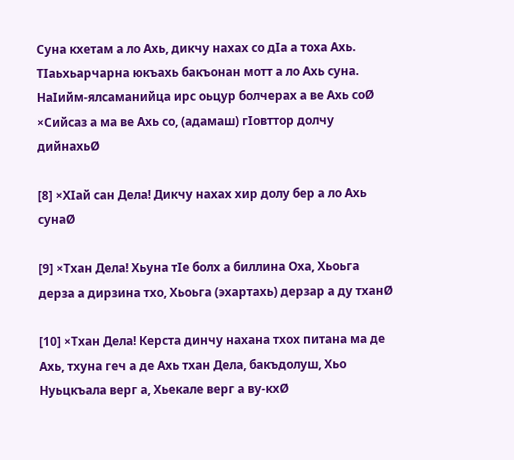Суна кхетам а ло Ахь, дикчу нахах со дIа а тоха Ахь. ТIаьхьарчарна юкъахь бакъонан мотт а ло Ахь суна. НаIийм-ялсаманийца ирс оьцур болчерах а ве Ахь соØ  ×Сийсаз а ма ве Ахь со, (адамаш) гIовттор долчу дийнахьØ

[8] ×ХIай сан Дела! Дикчу нахах хир долу бер а ло Ахь сунаØ

[9] ×Тхан Дела! Хьуна тIе болх а биллина Оха, Хьоьга дерза а дирзина тхо, Хьоьга (эхартахь) дерзар а ду тханØ

[10] ×Тхан Дела! Керста динчу нахана тхох питана ма де Ахь, тхуна геч а де Ахь тхан Дела, бакъдолуш, Хьо Нуьцкъала верг а, Хьекале верг а ву-кхØ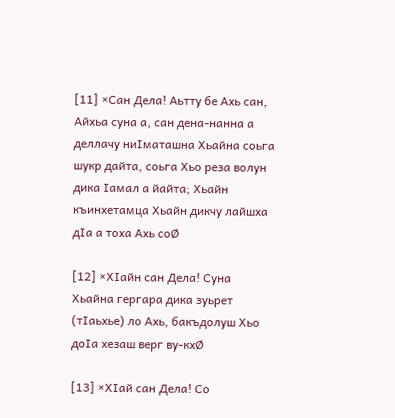[11] ×Сан Дела! Аьтту бе Ахь сан, Айхьа суна а, сан дена-нанна а деллачу ниIматашна Хьайна соьга шукр дайта, соьга Хьо реза волун дика Iамал а йайта; Хьайн къинхетамца Хьайн дикчу лайшха дIа а тоха Ахь соØ

[12] ×ХIайн сан Дела! Суна Хьайна гергара дика зуьрет (тIаьхье) ло Ахь, бакъдолуш Хьо доIа хезаш верг ву-кхØ

[13] ×ХIай сан Дела! Со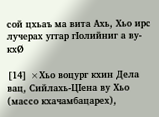сой цхьаъ ма вита Ахь, Хьо ирс лучерах уггар гIолийниг а ву-кхØ

[14] ×Хьо воцург кхин Дела вац, Сийлахь-ЦIена ву Хьо (массо кхачамбацарех),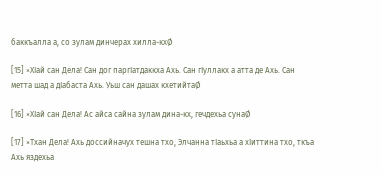баккъалла а, со зулам динчерах хилла-кхØ

[15] ×ХIай сан Дела! Сан дог паргIатдаккха Ахь. Сан гIуллакх а атта де Ахь. Сан метта шад а дIабаста Ахь. Уьш сан дашах кхетийтаØ

[16] ×ХIай сан Дела! Ас айса сайна зулам дина-кх, гечдехьа сунаØ

[17] ×Тхан Дела! Ахь доссийначух тешна тхо, Элчанна тIаьхьа а хIиттина тхо, ткъа Ахь яздехьа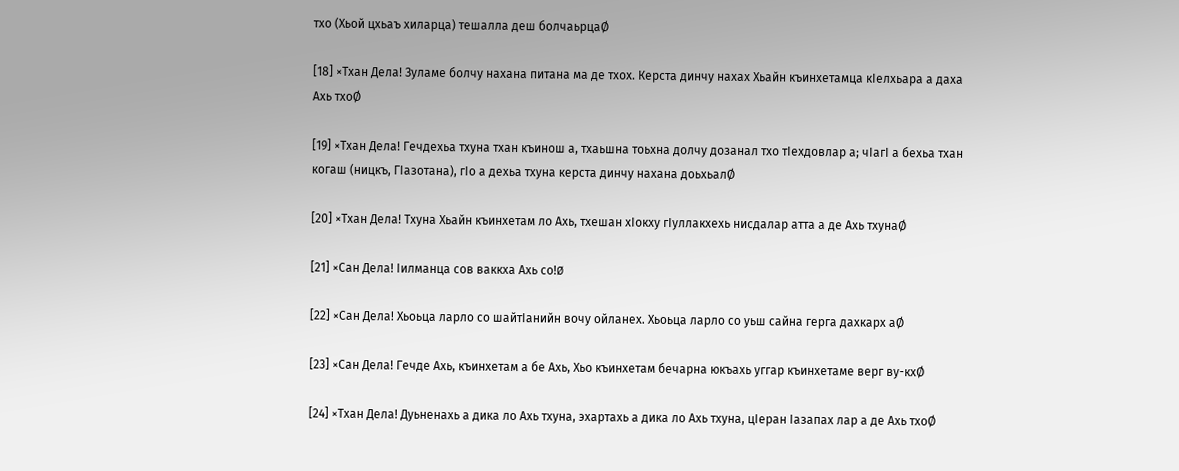тхо (Хьой цхьаъ хиларца) тешалла деш болчаьрцаØ

[18] ×Тхан Дела! Зуламе болчу нахана питана ма де тхох. Керста динчу нахах Хьайн къинхетамца кIелхьара а даха Ахь тхоØ

[19] ×Тхан Дела! Гечдехьа тхуна тхан къинош а, тхаьшна тоьхна долчу дозанал тхо тIехдовлар а; чIагI а бехьа тхан когаш (ницкъ, ГIазотана), гIо а дехьа тхуна керста динчу нахана доьхьалØ

[20] ×Тхан Дела! Тхуна Хьайн къинхетам ло Ахь, тхешан хIокху гIуллакхехь нисдалар атта а де Ахь тхунаØ

[21] ×Сан Дела! Iилманца сов ваккха Ахь со!Ø

[22] ×Сан Дела! Хьоьца ларло со шайтIанийн вочу ойланех. Хьоьца ларло со уьш сайна герга дахкарх аØ

[23] ×Сан Дела! Гечде Ахь, къинхетам а бе Ахь, Хьо къинхетам бечарна юкъахь уггар къинхетаме верг ву-кхØ

[24] ×Тхан Дела! Дуьненахь а дика ло Ахь тхуна, эхартахь а дика ло Ахь тхуна, цIеран Iазапах лар а де Ахь тхоØ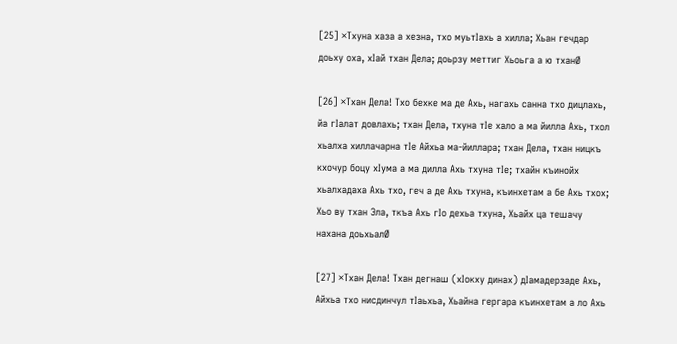[25] ×Тхуна хаза а хезна, тхо муьтIахь а хилла; Хьан гечдар доьху оха, хIай тхан Дела; доьрзу меттиг Хьоьга а ю тханØ

[26] ×Тхан Дела! Тхо бехке ма де Ахь, нагахь санна тхо дицлахь, йа гIалат довлахь; тхан Дела, тхуна тIе хало а ма йилла Ахь, тхол хьалха хиллачарна тIе Айхьа ма-йиллара; тхан Дела, тхан ницкъ кхочур боцу хIума а ма дилла Ахь тхуна тIе; тхайн къинойх хьалхадаха Ахь тхо, геч а де Ахь тхуна, къинхетам а бе Ахь тхох; Хьо ву тхан Эла, ткъа Ахь гIо дехьа тхуна, Хьайх ца тешачу нахана доьхьалØ

[27] ×Тхан Дела! Тхан дегнаш (хIокху динах) дIамадерзаде Ахь, Айхьа тхо нисдинчул тIаьхьа, Хьайна гергара къинхетам а ло Ахь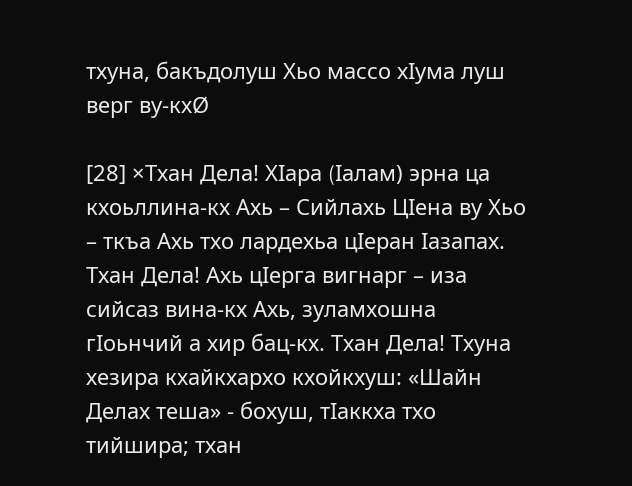тхуна, бакъдолуш Хьо массо хIума луш верг ву-кхØ

[28] ×Тхан Дела! ХIара (Iалам) эрна ца кхоьллина-кх Ахь – Сийлахь ЦIена ву Хьо – ткъа Ахь тхо лардехьа цIеран Iазапах. Тхан Дела! Ахь цIерга вигнарг – иза сийсаз вина-кх Ахь, зуламхошна гIоьнчий а хир бац-кх. Тхан Дела! Тхуна хезира кхайкхархо кхойкхуш: «Шайн Делах теша» - бохуш, тIаккха тхо тийшира; тхан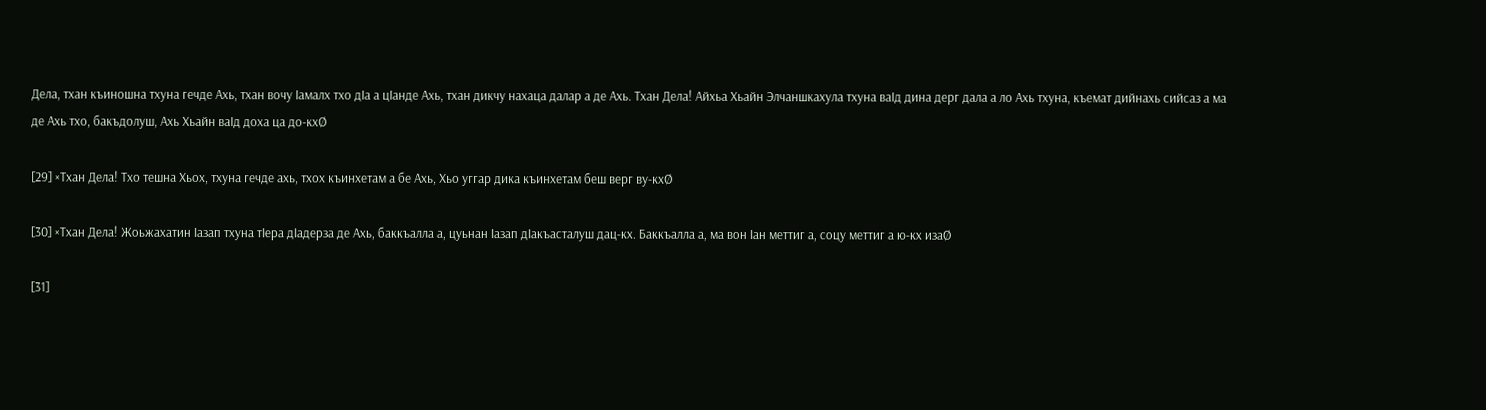Дела, тхан къиношна тхуна гечде Ахь, тхан вочу Iамалх тхо дIа а цIанде Ахь, тхан дикчу нахаца далар а де Ахь. Тхан Дела! Айхьа Хьайн Элчаншкахула тхуна ваIд дина дерг дала а ло Ахь тхуна, къемат дийнахь сийсаз а ма де Ахь тхо, бакъдолуш, Ахь Хьайн ваIд доха ца до-кхØ

[29] ×Тхан Дела! Тхо тешна Хьох, тхуна гечде ахь, тхох къинхетам а бе Ахь, Хьо уггар дика къинхетам беш верг ву-кхØ

[30] ×Тхан Дела! Жоьжахатин Iазап тхуна тIера дIадерза де Ахь, баккъалла а, цуьнан Iазап дIакъасталуш дац-кх. Баккъалла а, ма вон Iан меттиг а, соцу меттиг а ю-кх изаØ

[31]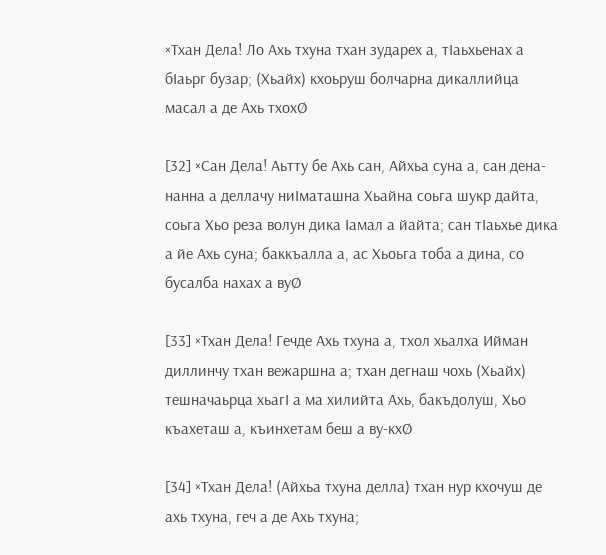×Тхан Дела! Ло Ахь тхуна тхан зударех а, тIаьхьенах а бIаьрг бузар; (Хьайх) кхоьруш болчарна дикаллийца масал а де Ахь тхохØ

[32] ×Сан Дела! Аьтту бе Ахь сан, Айхьа суна а, сан дена-нанна а деллачу ниIматашна Хьайна соьга шукр дайта, соьга Хьо реза волун дика Iамал а йайта; сан тIаьхье дика а йе Ахь суна; баккъалла а, ас Хьоьга тоба а дина, со бусалба нахах а вуØ

[33] ×Тхан Дела! Гечде Ахь тхуна а, тхол хьалха Ийман диллинчу тхан вежаршна а; тхан дегнаш чохь (Хьайх) тешначаьрца хьагI а ма хилийта Ахь, бакъдолуш, Хьо къахеташ а, къинхетам беш а ву-кхØ

[34] ×Тхан Дела! (Айхьа тхуна делла) тхан нур кхочуш де ахь тхуна, геч а де Ахь тхуна;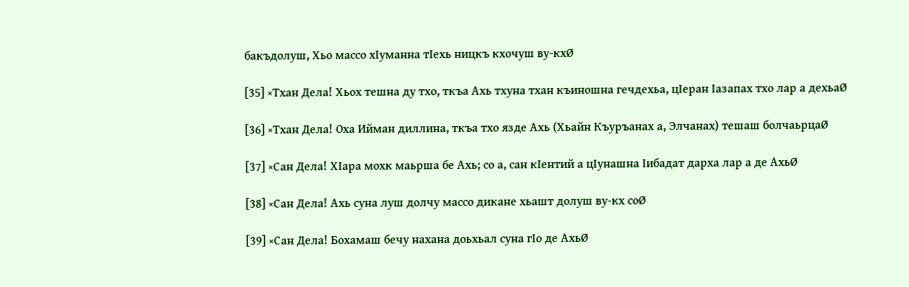бакъдолуш, Хьо массо хIуманна тIехь ницкъ кхочуш ву-кхØ

[35] ×Тхан Дела! Хьох тешна ду тхо, ткъа Ахь тхуна тхан къиношна гечдехьа, цIеран Iазапах тхо лар а дехьаØ

[36] ×Тхан Дела! Оха Ийман диллина, ткъа тхо язде Ахь (Хьайн Къуръанах а, Элчанах) тешаш болчаьрцаØ

[37] ×Сан Дела! ХIара мохк маьрша бе Ахь; со а, сан кIентий а цIунашна Iибадат дарха лар а де АхьØ

[38] ×Сан Дела! Ахь суна луш долчу массо дикане хьашт долуш ву-кх соØ

[39] ×Сан Дела! Бохамаш бечу нахана доьхьал суна гIо де АхьØ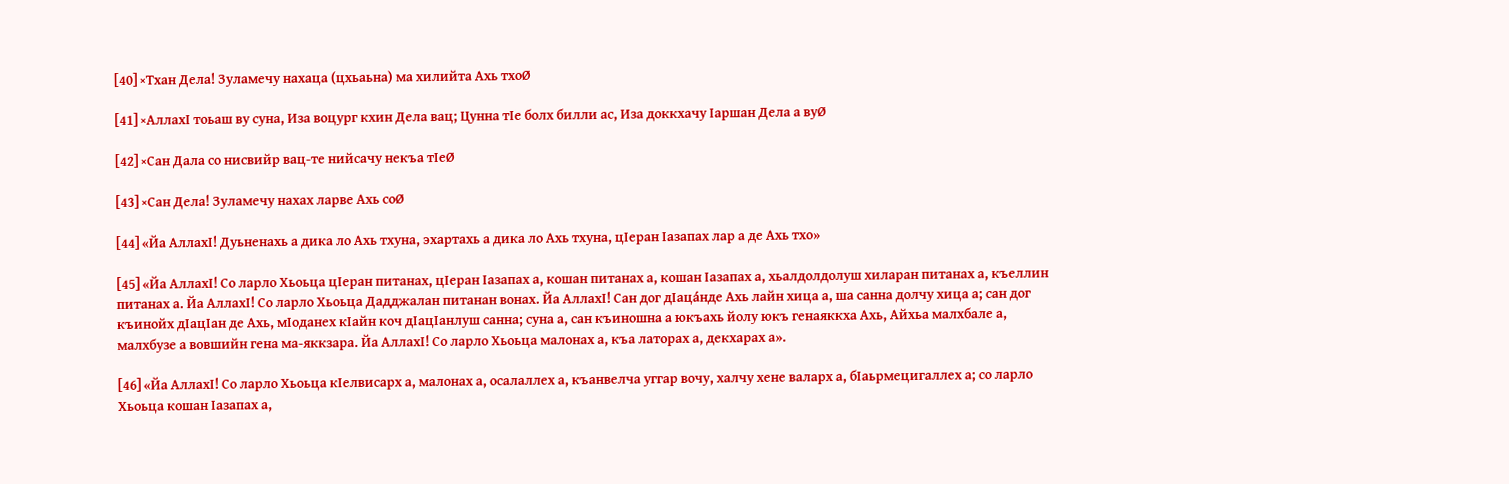[40] ×Тхан Дела! Зуламечу нахаца (цхьаьна) ма хилийта Ахь тхоØ

[41] ×АллахI тоьаш ву суна, Иза воцург кхин Дела вац; Цунна тIе болх билли ас, Иза доккхачу Iаршан Дела а вуØ

[42] ×Сан Дала со нисвийр вац-те нийсачу некъа тIеØ

[43] ×Сан Дела! Зуламечу нахах ларве Ахь соØ

[44] «Йа АллахI! Дуьненахь а дика ло Ахь тхуна, эхартахь а дика ло Ахь тхуна, цIеран Iазапах лар а де Ахь тхо»

[45] «Йа АллахI! Со ларло Хьоьца цIеран питанах, цIеран Iазапах а, кошан питанах а, кошан Iазапах а, хьалдолдолуш хиларан питанах а, къеллин питанах а. Йа АллахI! Со ларло Хьоьца Дадджалан питанан вонах. Йа АллахI! Сан дог дIацáнде Ахь лайн хица а, ша санна долчу хица а; сан дог къинойх дIацIан де Ахь, мIоданех кIайн коч дIацIанлуш санна; суна а, сан къиношна а юкъахь йолу юкъ генаяккха Ахь, Айхьа малхбале а, малхбузе а вовшийн гена ма-яккзара. Йа АллахI! Со ларло Хьоьца малонах а, къа латорах а, декхарах а».

[46] «Йа АллахI! Со ларло Хьоьца кIелвисарх а, малонах а, осалаллех а, къанвелча уггар вочу, халчу хене валарх а, бIаьрмецигаллех а; со ларло Хьоьца кошан Iазапах а,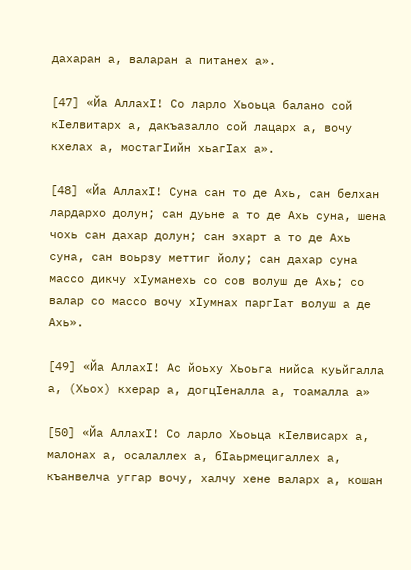дахаран а, валаран а питанех а».

[47] «Йа АллахI! Со ларло Хьоьца балано сой кIелвитарх а, дакъазалло сой лацарх а, вочу кхелах а, мостагIийн хьагIах а».

[48] «Йа АллахI! Суна сан то де Ахь, сан белхан лардархо долун; сан дуьне а то де Ахь суна, шена чохь сан дахар долун; сан эхарт а то де Ахь суна, сан воьрзу меттиг йолу; сан дахар суна массо дикчу хIуманехь со сов волуш де Ахь; со валар со массо вочу хIумнах паргIат волуш а де Ахь».

[49] «Йа АллахI! Ас йоьху Хьоьга нийса куьйгалла а, (Хьох) кхерар а, догцIеналла а, тоамалла а»

[50] «Йа АллахI! Со ларло Хьоьца кIелвисарх а, малонах а, осалаллех а, бIаьрмецигаллех а, къанвелча уггар вочу, халчу хене валарх а, кошан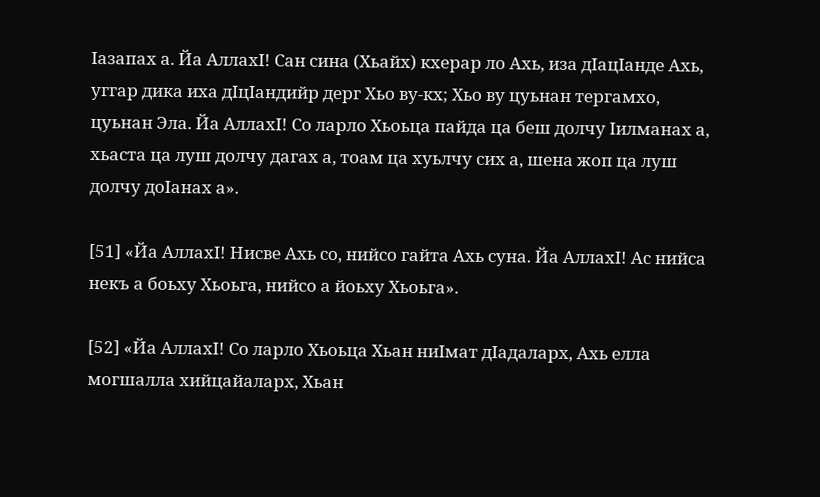Iазапах а. Йа АллахI! Сан сина (Хьайх) кхерар ло Ахь, иза дIацIанде Ахь, уггар дика иха дIцIандийр дерг Хьо ву-кх; Хьо ву цуьнан тергамхо, цуьнан Эла. Йа АллахI! Со ларло Хьоьца пайда ца беш долчу Iилманах а, хьаста ца луш долчу дагах а, тоам ца хуьлчу сих а, шена жоп ца луш долчу доIанах а».

[51] «Йа АллахI! Нисве Ахь со, нийсо гайта Ахь суна. Йа АллахI! Ас нийса некъ а боьху Хьоьга, нийсо а йоьху Хьоьга».

[52] «Йа АллахI! Со ларло Хьоьца Хьан ниIмат дIадаларх, Ахь елла могшалла хийцайаларх, Хьан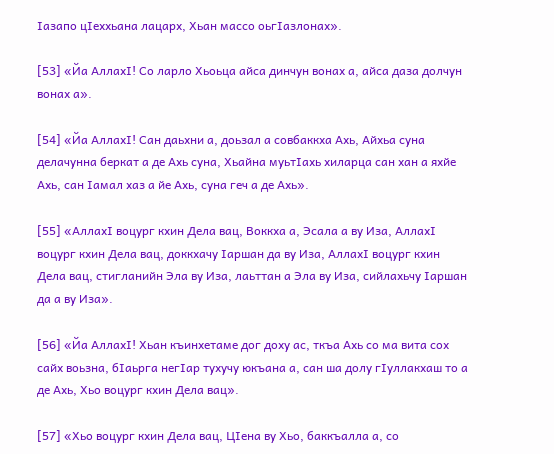Iазапо цIеххьана лацарх, Хьан массо оьгIазлонах».

[53] «Йа АллахI! Со ларло Хьоьца айса динчун вонах а, айса даза долчун вонах а».

[54] «Йа АллахI! Сан даьхни а, доьзал а совбаккха Ахь, Айхьа суна делачунна беркат а де Ахь суна, Хьайна муьтIахь хиларца сан хан а яхйе Ахь, сан Iамал хаз а йе Ахь, суна геч а де Ахь».

[55] «АллахI воцург кхин Дела вац, Воккха а, Эсала а ву Иза, АллахI воцург кхин Дела вац, доккхачу Iаршан да ву Иза, АллахI воцург кхин Дела вац, стигланийн Эла ву Иза, лаьттан а Эла ву Иза, сийлахьчу Iаршан да а ву Иза».

[56] «Йа АллахI! Хьан къинхетаме дог доху ас, ткъа Ахь со ма вита сох сайх воьзна, бIаьрга негIар тухучу юкъана а, сан ша долу гIуллакхаш то а де Ахь, Хьо воцург кхин Дела вац».

[57] «Хьо воцург кхин Дела вац, ЦIена ву Хьо, баккъалла а, со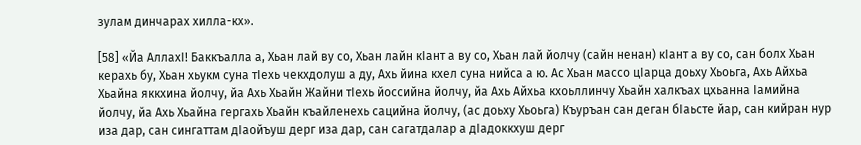зулам динчарах хилла-кх».

[58] «Йа АллахI! Баккъалла а, Хьан лай ву со, Хьан лайн кIант а ву со, Хьан лай йолчу (сайн ненан) кIант а ву со, сан болх Хьан керахь бу, Хьан хьукм суна тIехь чекхдолуш а ду, Ахь йина кхел суна нийса а ю. Ас Хьан массо цIарца доьху Хьоьга, Ахь Айхьа Хьайна яккхина йолчу, йа Ахь Хьайн Жайни тIехь йоссийна йолчу, йа Ахь Айхьа кхоьллинчу Хьайн халкъах цхьанна Iамийна йолчу, йа Ахь Хьайна гергахь Хьайн къайленехь сацийна йолчу, (ас доьху Хьоьга) Къуръан сан деган бIаьсте йар, сан кийран нур иза дар, сан сингаттам дIаойъуш дерг иза дар, сан сагатдалар а дIадоккхуш дерг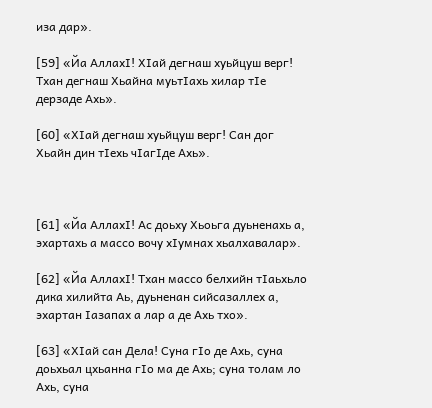иза дар».

[59] «Йа АллахI! ХIай дегнаш хуьйцуш верг! Тхан дегнаш Хьайна муьтIахь хилар тIе дерзаде Ахь».

[60] «ХIай дегнаш хуьйцуш верг! Сан дог Хьайн дин тIехь чIагIде Ахь».



[61] «Йа АллахI! Ас доьху Хьоьга дуьненахь а, эхартахь а массо вочу хIумнах хьалхавалар».

[62] «Йа АллахI! Тхан массо белхийн тIаьхьло дика хилийта Аь, дуьненан сийсазаллех а, эхартан Iазапах а лар а де Ахь тхо».

[63] «ХIай сан Дела! Суна гIо де Ахь, суна доьхьал цхьанна гIо ма де Ахь; суна толам ло Ахь, суна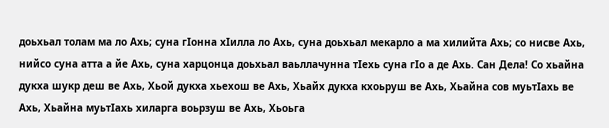доьхьал толам ма ло Ахь; суна гIонна хIилла ло Ахь, суна доьхьал мекарло а ма хилийта Ахь; со нисве Ахь, нийсо суна атта а йе Ахь, суна харцонца доьхьал ваьллачунна тIехь суна гIо а де Ахь. Сан Дела! Со хьайна дукха шукр деш ве Ахь, Хьой дукха хьехош ве Ахь, Хьайх дукха кхоьруш ве Ахь, Хьайна сов муьтIахь ве Ахь, Хьайна муьтIахь хиларга воьрзуш ве Ахь, Хьоьга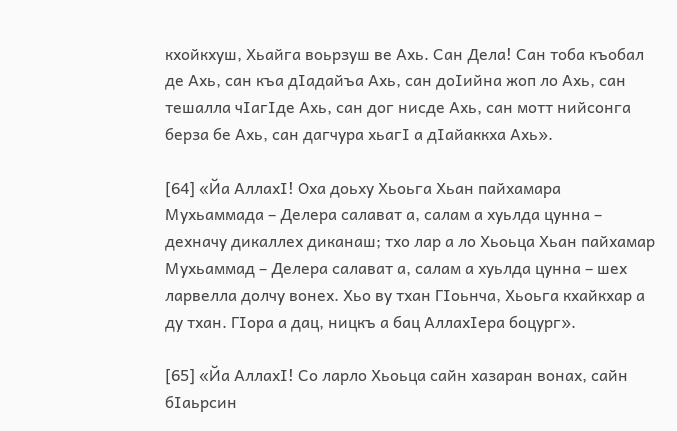кхойкхуш, Хьайга воьрзуш ве Ахь. Сан Дела! Сан тоба къобал де Ахь, сан къа дIадайъа Ахь, сан доIийна жоп ло Ахь, сан тешалла чIагIде Ахь, сан дог нисде Ахь, сан мотт нийсонга берза бе Ахь, сан дагчура хьагI а дIайаккха Ахь».

[64] «Йа АллахI! Оха доьху Хьоьга Хьан пайхамара Мухьаммада – Делера салават а, салам а хуьлда цунна – дехначу дикаллех диканаш; тхо лар а ло Хьоьца Хьан пайхамар Мухьаммад – Делера салават а, салам а хуьлда цунна – шех ларвелла долчу вонех. Хьо ву тхан ГIоьнча, Хьоьга кхайкхар а ду тхан. ГIора а дац, ницкъ а бац АллахIера боцург».

[65] «Йа АллахI! Со ларло Хьоьца сайн хазаран вонах, сайн бIаьрсин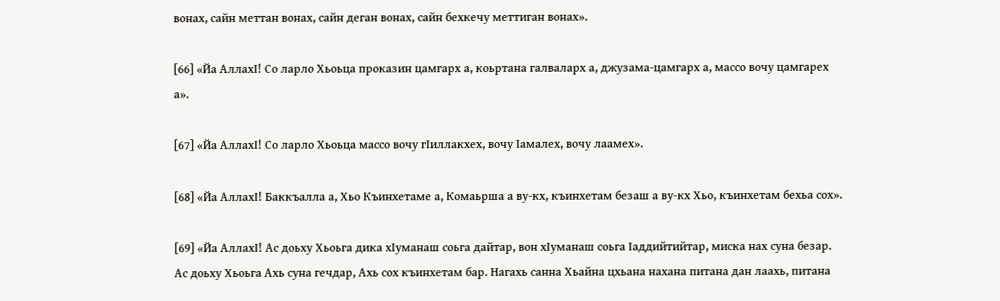вонах, сайн меттан вонах, сайн деган вонах, сайн бехкечу меттиган вонах».

[66] «Йа АллахI! Со ларло Хьоьца проказин цамгарх а, коьртана галваларх а, джузама-цамгарх а, массо вочу цамгарех а».

[67] «Йа АллахI! Со ларло Хьоьца массо вочу гIиллакхех, вочу Iамалех, вочу лаамех».

[68] «Йа АллахI! Баккъалла а, Хьо Къинхетаме а, Комаьрша а ву-кх, къинхетам безаш а ву-кх Хьо, къинхетам бехьа сох».

[69] «Йа АллахI! Ас доьху Хьоьга дика хIуманаш соьга дайтар, вон хIуманаш соьга Iаддийтийтар, миска нах суна безар. Ас доьху Хьоьга Ахь суна гечдар, Ахь сох къинхетам бар. Нагахь санна Хьайна цхьана нахана питана дан лаахь, питана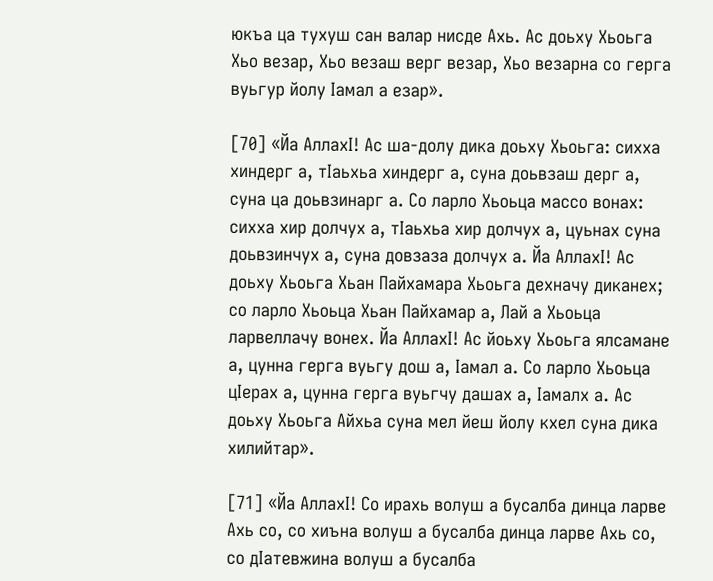юкъа ца тухуш сан валар нисде Ахь. Ас доьху Хьоьга Хьо везар, Хьо везаш верг везар, Хьо везарна со герга вуьгур йолу Iамал а езар».

[70] «Йа АллахI! Ас ша-долу дика доьху Хьоьга: сихха хиндерг а, тIаьхьа хиндерг а, суна доьвзаш дерг а, суна ца доьвзинарг а. Со ларло Хьоьца массо вонах: сихха хир долчух а, тIаьхьа хир долчух а, цуьнах суна доьвзинчух а, суна довзаза долчух а. Йа АллахI! Ас доьху Хьоьга Хьан Пайхамара Хьоьга дехначу диканех; со ларло Хьоьца Хьан Пайхамар а, Лай а Хьоьца ларвеллачу вонех. Йа АллахI! Ас йоьху Хьоьга ялсамане а, цунна герга вуьгу дош а, Iамал а. Со ларло Хьоьца цIерах а, цунна герга вуьгчу дашах а, Iамалх а. Ас доьху Хьоьга Айхьа суна мел йеш йолу кхел суна дика хилийтар».

[71] «Йа АллахI! Со ирахь волуш а бусалба динца ларве Ахь со, со хиъна волуш а бусалба динца ларве Ахь со, со дIатевжина волуш а бусалба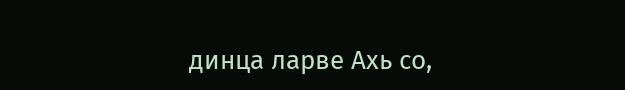динца ларве Ахь со,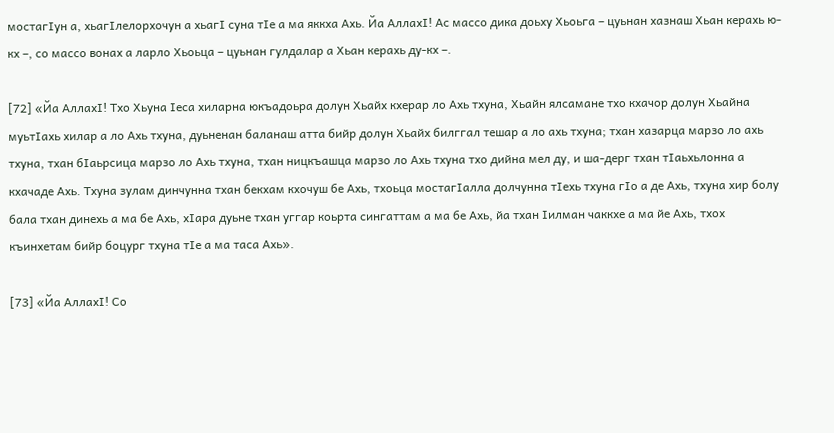мостагIун а, хьагIлелорхочун а хьагI суна тIе а ма яккха Ахь. Йа АллахI! Ас массо дика доьху Хьоьга – цуьнан хазнаш Хьан керахь ю-кх –, со массо вонах а ларло Хьоьца – цуьнан гулдалар а Хьан керахь ду-кх –.

[72] «Йа АллахI! Тхо Хьуна Iеса хиларна юкъадоьра долун Хьайх кхерар ло Ахь тхуна, Хьайн ялсамане тхо кхачор долун Хьайна муьтIахь хилар а ло Ахь тхуна, дуьненан баланаш атта бийр долун Хьайх билггал тешар а ло ахь тхуна; тхан хазарца марзо ло ахь тхуна, тхан бIаьрсица марзо ло Ахь тхуна, тхан ницкъашца марзо ло Ахь тхуна тхо дийна мел ду, и ша-дерг тхан тIаьхьлонна а кхачаде Ахь. Тхуна зулам динчунна тхан бекхам кхочуш бе Ахь, тхоьца мостагIалла долчунна тIехь тхуна гIо а де Ахь, тхуна хир болу бала тхан динехь а ма бе Ахь, хIара дуьне тхан уггар коьрта сингаттам а ма бе Ахь, йа тхан Iилман чаккхе а ма йе Ахь, тхох къинхетам бийр боцург тхуна тIе а ма таса Ахь».

[73] «Йа АллахI! Со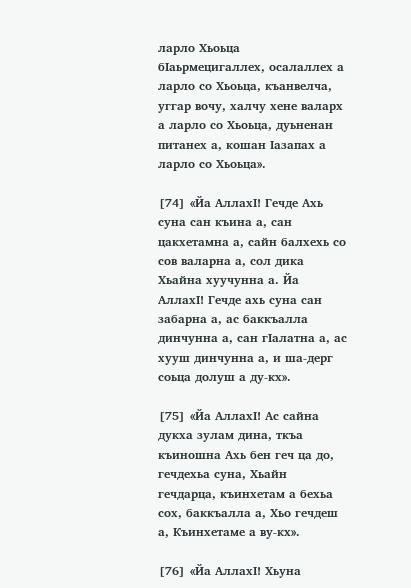ларло Хьоьца бIаьрмецигаллех, осалаллех а ларло со Хьоьца, къанвелча, уггар вочу, халчу хене валарх а ларло со Хьоьца, дуьненан питанех а, кошан Iазапах а ларло со Хьоьца».

[74] «Йа АллахI! Гечде Ахь суна сан къина а, сан цакхетамна а, сайн балхехь со сов валарна а, сол дика Хьайна хуучунна а. Йа АллахI! Гечде ахь суна сан забарна а, ас баккъалла динчунна а, сан гIалатна а, ас хууш динчунна а, и ша-дерг соьца долуш а ду-кх».

[75] «Йа АллахI! Ас сайна дукха зулам дина, ткъа къиношна Ахь бен геч ца до, гечдехьа суна, Хьайн гечдарца, къинхетам а бехьа сох, баккъалла а, Хьо гечдеш а, Къинхетаме а ву-кх».

[76] «Йа АллахI! Хьуна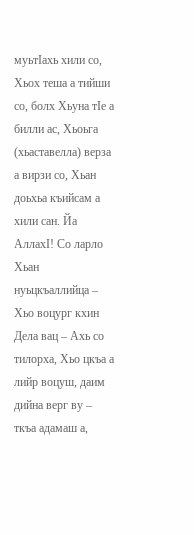муьтIахь хили со, Хьох теша а тийши со, болх Хьуна тIе а билли ас, Хьоьга (хьаставелла) верза а вирзи со, Хьан доьхьа къийсам а хили сан. Йа АллахI! Со ларло Хьан нуьцкъаллийца – Хьо воцург кхин Дела вац – Ахь со тилорха, Хьо цкъа а лийр воцуш, даим дийна верг ву – ткъа адамаш а,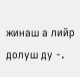жинаш а лийр долуш ду -.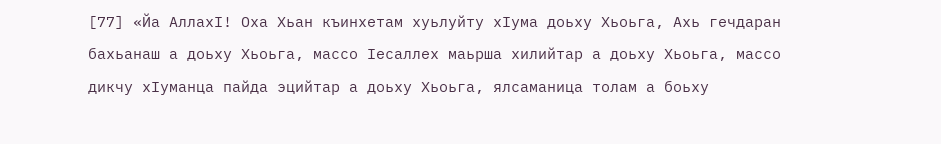[77] «Йа АллахI! Оха Хьан къинхетам хуьлуйту хIума доьху Хьоьга, Ахь гечдаран бахьанаш а доьху Хьоьга, массо Iесаллех маьрша хилийтар а доьху Хьоьга, массо дикчу хIуманца пайда эцийтар а доьху Хьоьга, ялсаманица толам а боьху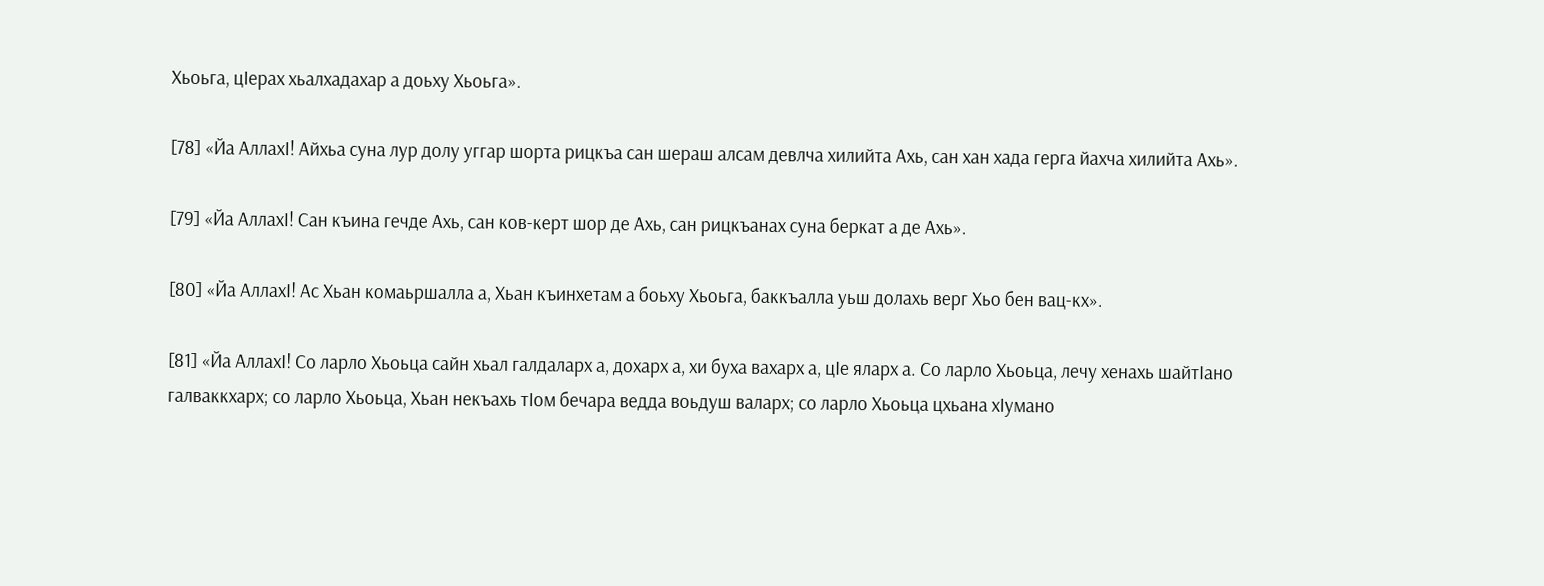Хьоьга, цIерах хьалхадахар а доьху Хьоьга».

[78] «Йа АллахI! Айхьа суна лур долу уггар шорта рицкъа сан шераш алсам девлча хилийта Ахь, сан хан хада герга йахча хилийта Ахь».

[79] «Йа АллахI! Сан къина гечде Ахь, сан ков-керт шор де Ахь, сан рицкъанах суна беркат а де Ахь».

[80] «Йа АллахI! Ас Хьан комаьршалла а, Хьан къинхетам а боьху Хьоьга, баккъалла уьш долахь верг Хьо бен вац-кх».

[81] «Йа АллахI! Со ларло Хьоьца сайн хьал галдаларх а, дохарх а, хи буха вахарх а, цIе яларх а. Со ларло Хьоьца, лечу хенахь шайтIано галваккхарх; со ларло Хьоьца, Хьан некъахь тIом бечара ведда воьдуш валарх; со ларло Хьоьца цхьана хIумано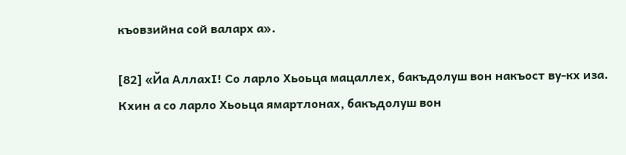къовзийна сой валарх а».

[82] «Йа АллахI! Со ларло Хьоьца мацаллех, бакъдолуш вон накъост ву-кх иза. Кхин а со ларло Хьоьца ямартлонах, бакъдолуш вон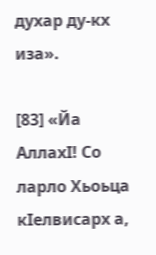духар ду-кх иза».

[83] «Йа АллахI! Со ларло Хьоьца кIелвисарх а,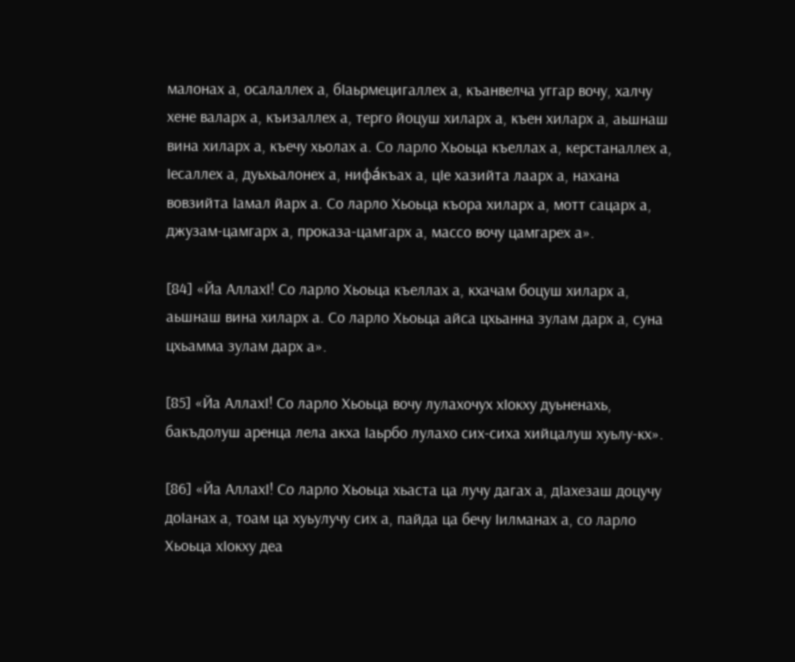малонах а, осалаллех а, бIаьрмецигаллех а, къанвелча уггар вочу, халчу хене валарх а, къизаллех а, терго йоцуш хиларх а, къен хиларх а, аьшнаш вина хиларх а, къечу хьолах а. Со ларло Хьоьца къеллах а, керстаналлех а, Iесаллех а, дуьхьалонех а, нифáкъах а, цIе хазийта лаарх а, нахана вовзийта Iамал йарх а. Со ларло Хьоьца къора хиларх а, мотт сацарх а, джузам-цамгарх а, проказа-цамгарх а, массо вочу цамгарех а».

[84] «Йа АллахI! Со ларло Хьоьца къеллах а, кхачам боцуш хиларх а, аьшнаш вина хиларх а. Со ларло Хьоьца айса цхьанна зулам дарх а, суна цхьамма зулам дарх а».

[85] «Йа АллахI! Со ларло Хьоьца вочу лулахочух хIокху дуьненахь, бакъдолуш аренца лела акха Iаьрбо лулахо сих-сиха хийцалуш хуьлу-кх».

[86] «Йа АллахI! Со ларло Хьоьца хьаста ца лучу дагах а, дIахезаш доцучу доIанах а, тоам ца хуьулучу сих а, пайда ца бечу Iилманах а, со ларло Хьоьца хIокху деа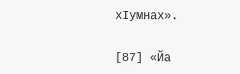хIумнах».

[87] «Йа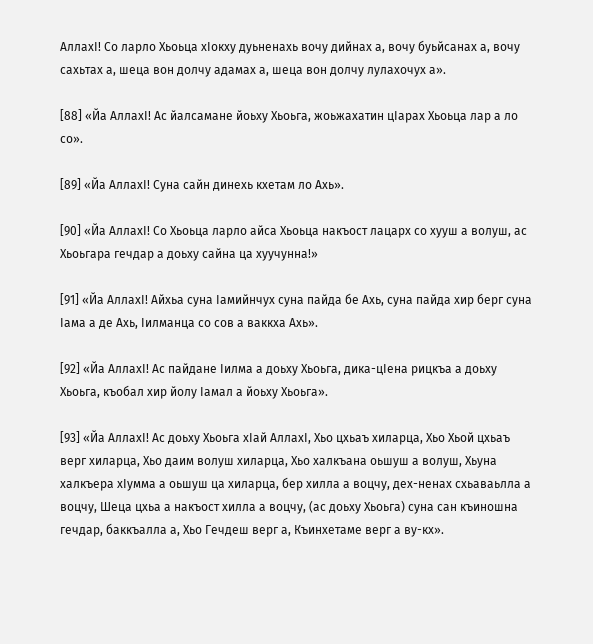АллахI! Со ларло Хьоьца хIокху дуьненахь вочу дийнах а, вочу буьйсанах а, вочу сахьтах а, шеца вон долчу адамах а, шеца вон долчу лулахочух а».

[88] «Йа АллахI! Ас йалсамане йоьху Хьоьга, жоьжахатин цIарах Хьоьца лар а ло со».

[89] «Йа АллахI! Суна сайн динехь кхетам ло Ахь».

[90] «Йа АллахI! Со Хьоьца ларло айса Хьоьца накъост лацарх со хууш а волуш, ас Хьоьгара гечдар а доьху сайна ца хуучунна!»

[91] «Йа АллахI! Айхьа суна Iамийнчух суна пайда бе Ахь, суна пайда хир берг суна Iама а де Ахь, Iилманца со сов а ваккха Ахь».

[92] «Йа АллахI! Ас пайдане Iилма а доьху Хьоьга, дика-цIена рицкъа а доьху Хьоьга, къобал хир йолу Iамал а йоьху Хьоьга».

[93] «Йа АллахI! Ас доьху Хьоьга хIай АллахI, Хьо цхьаъ хиларца, Хьо Хьой цхьаъ верг хиларца, Хьо даим волуш хиларца, Хьо халкъана оьшуш а волуш, Хьуна халкъера хIумма а оьшуш ца хиларца, бер хилла а воцчу, дех-ненах схьаваьлла а воцчу, Шеца цхьа а накъост хилла а воцчу, (ас доьху Хьоьга) суна сан къиношна гечдар, баккъалла а, Хьо Гечдеш верг а, Къинхетаме верг а ву-кх».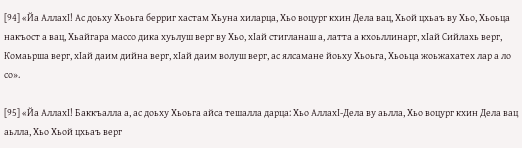[94] «Йа АллахI! Ас доьху Хьоьга берриг хастам Хьуна хиларца, Хьо воцург кхин Дела вац, Хьой цхьаъ ву Хьо, Хьоьца накъост а вац, Хьайгара массо дика хуьлуш верг ву Хьо, хIай стигланаш а, латта а кхоьллинарг, хIай Сийлахь верг, Комаьрша верг, хIай даим дийна верг, хIай даим волуш верг, ас ялсамане йоьху Хьоьга, Хьоьца жоьжахатех лар а ло со».

[95] «Йа АллахI! Баккъалла а, ас доьху Хьоьга айса тешалла дарца: Хьо АллахI-Дела ву аьлла, Хьо воцург кхин Дела вац аьлла, Хьо Хьой цхьаъ верг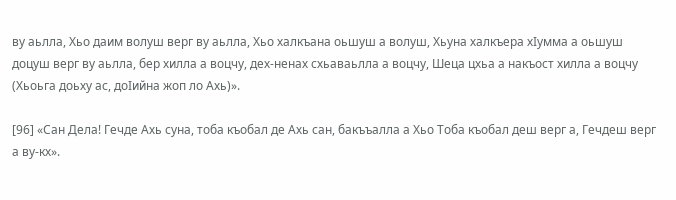ву аьлла, Хьо даим волуш верг ву аьлла, Хьо халкъана оьшуш а волуш, Хьуна халкъера хIумма а оьшуш доцуш верг ву аьлла, бер хилла а воцчу, дех-ненах схьаваьлла а воцчу, Шеца цхьа а накъост хилла а воцчу (Хьоьга доьху ас, доIийна жоп ло Ахь)».

[96] «Сан Дела! Гечде Ахь суна, тоба къобал де Ахь сан, бакъъалла а Хьо Тоба къобал деш верг а, Гечдеш верг а ву-кх».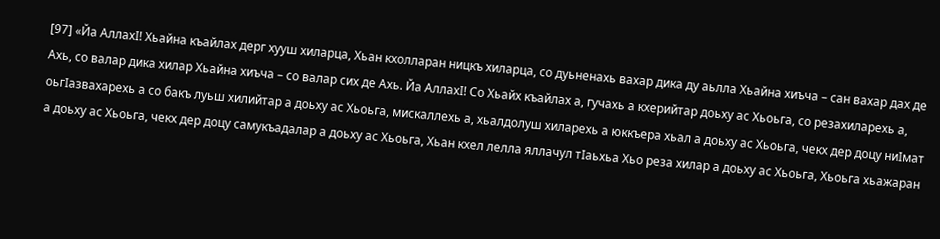[97] «Йа АллахI! Хьайна къайлах дерг хууш хиларца, Хьан кхолларан ницкъ хиларца, со дуьненахь вахар дика ду аьлла Хьайна хиъча – сан вахар дах де Ахь, со валар дика хилар Хьайна хиъча – со валар сих де Ахь. Йа АллахI! Со Хьайх къайлах а, гучахь а кхерийтар доьху ас Хьоьга, со резахиларехь а, оьгIазвахарехь а со бакъ луьш хилийтар а доьху ас Хьоьга, мискаллехь а, хьалдолуш хиларехь а юккъера хьал а доьху ас Хьоьга, чекх дер доцу ниIмат а доьху ас Хьоьга, чекх дер доцу самукъадалар а доьху ас Хьоьга, Хьан кхел лелла яллачул тIаьхьа Хьо реза хилар а доьху ас Хьоьга, Хьоьга хьажаран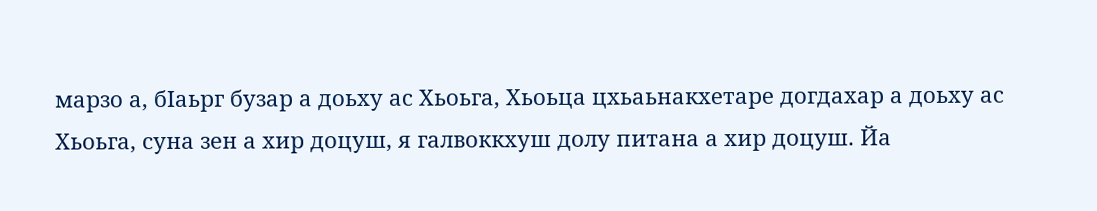марзо а, бIаьрг бузар а доьху ас Хьоьга, Хьоьца цхьаьнакхетаре догдахар а доьху ас Хьоьга, суна зен а хир доцуш, я галвоккхуш долу питана а хир доцуш. Йа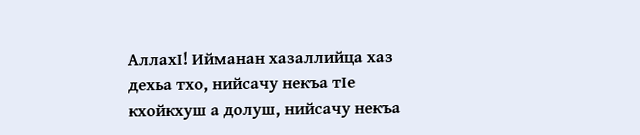АллахI! Ийманан хазаллийца хаз дехьа тхо, нийсачу некъа тIе кхойкхуш а долуш, нийсачу некъа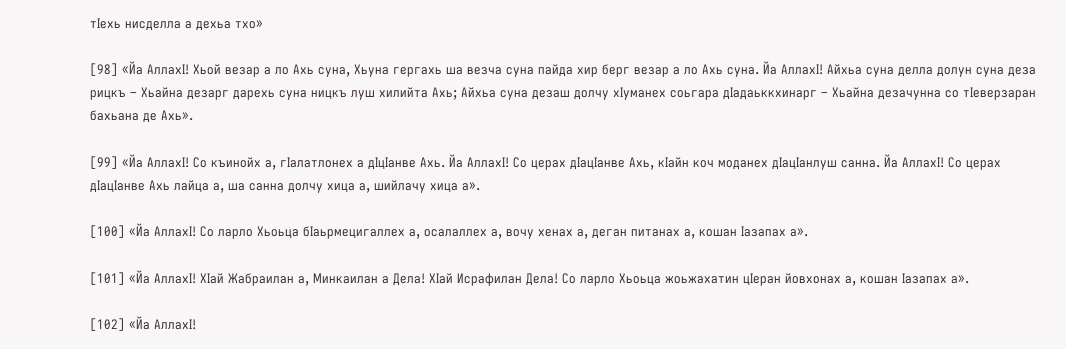тIехь нисделла а дехьа тхо»

[98] «Йа АллахI! Хьой везар а ло Ахь суна, Хьуна гергахь ша везча суна пайда хир берг везар а ло Ахь суна. Йа АллахI! Айхьа суна делла долун суна деза рицкъ – Хьайна дезарг дарехь суна ницкъ луш хилийта Ахь; Айхьа суна дезаш долчу хIуманех соьгара дIадаьккхинарг – Хьайна дезачунна со тIеверзаран бахьана де Ахь».

[99] «Йа АллахI! Со къинойх а, гIалатлонех а дIцIанве Ахь. Йа АллахI! Со церах дIацIанве Ахь, кIайн коч моданех дIацIанлуш санна. Йа АллахI! Со церах дIацIанве Ахь лайца а, ша санна долчу хица а, шийлачу хица а».

[100] «Йа АллахI! Со ларло Хьоьца бIаьрмецигаллех а, осалаллех а, вочу хенах а, деган питанах а, кошан Iазапах а».

[101] «Йа АллахI! ХIай Жабраилан а, Минкаилан а Дела! ХIай Исрафилан Дела! Со ларло Хьоьца жоьжахатин цIеран йовхонах а, кошан Iазапах а».

[102] «Йа АллахI!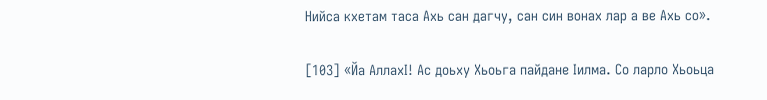Нийса кхетам таса Ахь сан дагчу, сан син вонах лар а ве Ахь со».

[103] «Йа АллахI! Ас доьху Хьоьга пайдане Iилма. Со ларло Хьоьца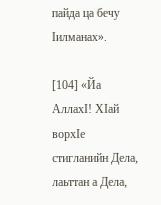пайда ца бечу Iилманах».

[104] «Йа АллахI! ХIай ворхIе стигланийн Дела, лаьттан а Дела,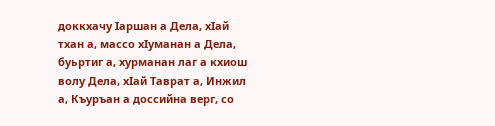доккхачу Iаршан а Дела, хIай тхан а, массо хIуманан а Дела, буьртиг а, хурманан лаг а кхиош волу Дела, хIай Таврат а, Инжил а, Къуръан а доссийна верг, со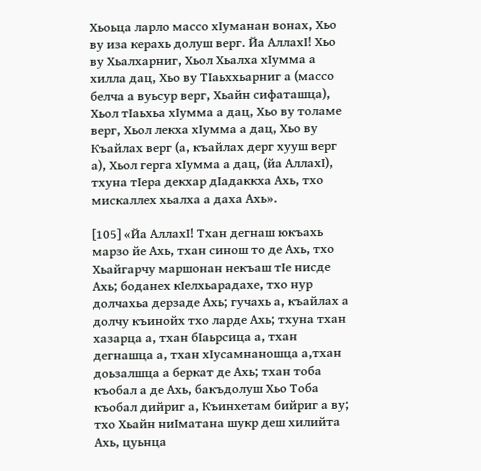Хьоьца ларло массо хIуманан вонах, Хьо ву иза керахь долуш верг. Йа АллахI! Хьо ву Хьалхарниг, Хьол Хьалха хIумма а хилла дац, Хьо ву ТIаьххьарниг а (массо белча а вуьсур верг, Хьайн сифаташца), Хьол тIаьхьа хIумма а дац, Хьо ву толаме верг, Хьол лекха хIумма а дац, Хьо ву Къайлах верг (а, къайлах дерг хууш верг а), Хьол герга хIумма а дац, (йа АллахI), тхуна тIера декхар дIадаккха Ахь, тхо мискаллех хьалха а даха Ахь».

[105] «Йа АллахI! Тхан дегнаш юкъахь марзо йе Ахь, тхан синош то де Ахь, тхо Хьайгарчу маршонан некъаш тIе нисде Ахь; боданех кIелхьарадахе, тхо нур долчахьа дерзаде Ахь; гучахь а, къайлах а долчу къинойх тхо ларде Ахь; тхуна тхан хазарца а, тхан бIаьрсица а, тхан дегнашца а, тхан хIусамнаношца а,тхан доьзалшца а беркат де Ахь; тхан тоба къобал а де Ахь, бакъдолуш Хьо Тоба къобал дийриг а, Къинхетам бийриг а ву; тхо Хьайн ниIматана шукр деш хилийта Ахь, цуьнца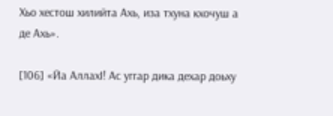Хьо хестош хилийта Ахь, иза тхуна кхочуш а де Ахь».

[106] «Йа АллахI! Ас уггар дика дехар доьху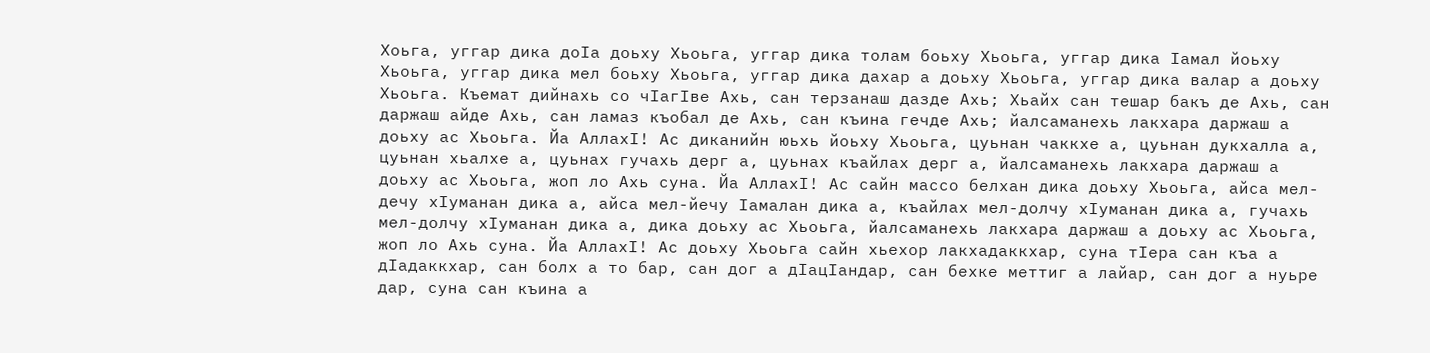Хоьга, уггар дика доIа доьху Хьоьга, уггар дика толам боьху Хьоьга, уггар дика Iамал йоьху Хьоьга, уггар дика мел боьху Хьоьга, уггар дика дахар а доьху Хьоьга, уггар дика валар а доьху Хьоьга. Къемат дийнахь со чIагIве Ахь, сан терзанаш дазде Ахь; Хьайх сан тешар бакъ де Ахь, сан даржаш айде Ахь, сан ламаз къобал де Ахь, сан къина гечде Ахь; йалсаманехь лакхара даржаш а доьху ас Хьоьга. Йа АллахI! Ас диканийн юьхь йоьху Хьоьга, цуьнан чаккхе а, цуьнан дукхалла а, цуьнан хьалхе а, цуьнах гучахь дерг а, цуьнах къайлах дерг а, йалсаманехь лакхара даржаш а доьху ас Хьоьга, жоп ло Ахь суна. Йа АллахI! Ас сайн массо белхан дика доьху Хьоьга, айса мел-дечу хIуманан дика а, айса мел-йечу Iамалан дика а, къайлах мел-долчу хIуманан дика а, гучахь мел-долчу хIуманан дика а, дика доьху ас Хьоьга, йалсаманехь лакхара даржаш а доьху ас Хьоьга, жоп ло Ахь суна. Йа АллахI! Ас доьху Хьоьга сайн хьехор лакхадаккхар, суна тIера сан къа а дIадаккхар, сан болх а то бар, сан дог а дIацIандар, сан бехке меттиг а лайар, сан дог а нуьре дар, суна сан къина а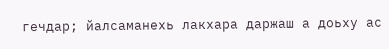гечдар; йалсаманехь лакхара даржаш а доьху ас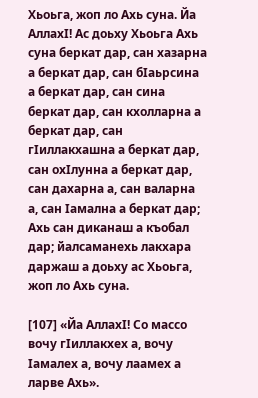Хьоьга, жоп ло Ахь суна. Йа АллахI! Ас доьху Хьоьга Ахь суна беркат дар, сан хазарна а беркат дар, сан бIаьрсина а беркат дар, сан сина беркат дар, сан кхолларна а беркат дар, сан гIиллакхашна а беркат дар, сан охIлунна а беркат дар, сан дахарна а, сан валарна а, сан Iамална а беркат дар; Ахь сан диканаш а къобал дар; йалсаманехь лакхара даржаш а доьху ас Хьоьга, жоп ло Ахь суна.

[107] «Йа АллахI! Со массо вочу гIиллакхех а, вочу Iамалех а, вочу лаамех а ларве Ахь».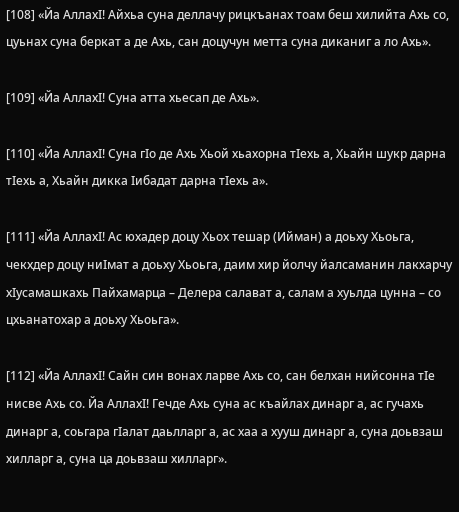[108] «Йа АллахI! Айхьа суна деллачу рицкъанах тоам беш хилийта Ахь со, цуьнах суна беркат а де Ахь, сан доцучун метта суна диканиг а ло Ахь».

[109] «Йа АллахI! Суна атта хьесап де Ахь».

[110] «Йа АллахI! Суна гIо де Ахь Хьой хьахорна тIехь а, Хьайн шукр дарна тIехь а, Хьайн дикка Iибадат дарна тIехь а».

[111] «Йа АллахI! Ас юхадер доцу Хьох тешар (Ийман) а доьху Хьоьга, чекхдер доцу ниIмат а доьху Хьоьга, даим хир йолчу йалсаманин лакхарчу хIусамашкахь Пайхамарца – Делера салават а, салам а хуьлда цунна – со цхьанатохар а доьху Хьоьга».

[112] «Йа АллахI! Сайн син вонах ларве Ахь со, сан белхан нийсонна тIе нисве Ахь со. Йа АллахI! Гечде Ахь суна ас къайлах динарг а, ас гучахь динарг а, соьгара гIалат даьлларг а, ас хаа а хууш динарг а, суна доьвзаш хилларг а, суна ца доьвзаш хилларг».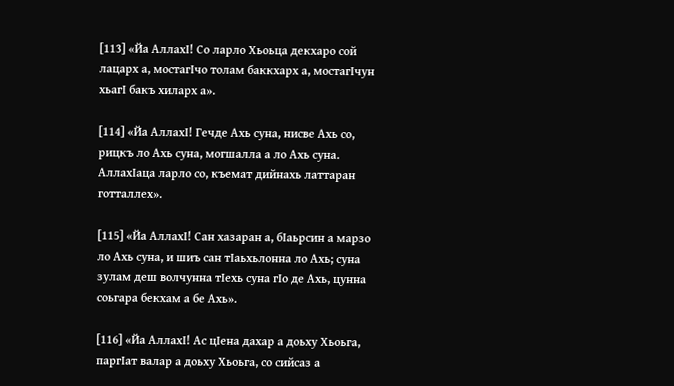[113] «Йа АллахI! Со ларло Хьоьца декхаро сой лацарх а, мостагIчо толам баккхарх а, мостагIчун хьагI бакъ хиларх а».

[114] «Йа АллахI! Гечде Ахь суна, нисве Ахь со, рицкъ ло Ахь суна, могшалла а ло Ахь суна. АллахIаца ларло со, къемат дийнахь латтаран готталлех».

[115] «Йа АллахI! Сан хазаран а, бIаьрсин а марзо ло Ахь суна, и шиъ сан тIаьхьлонна ло Ахь; суна зулам деш волчунна тIехь суна гIо де Ахь, цунна соьгара бекхам а бе Ахь».

[116] «Йа АллахI! Ас цIена дахар а доьху Хьоьга, паргIат валар а доьху Хьоьга, со сийсаз а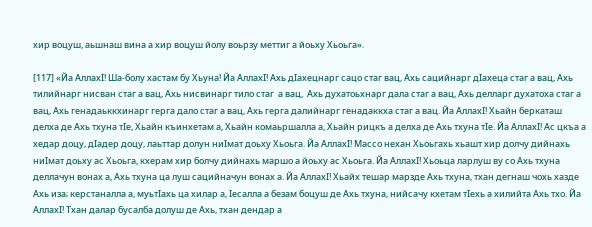хир воцуш, аьшнаш вина а хир воцуш йолу воьрзу меттиг а йоьху Хьоьга».

[117] «Йа АллахI! Ша-болу хастам бу Хьуна! Йа АллахI! Ахь дIахецнарг сацо стаг вац, Ахь сацийнарг дIахеца стаг а вац, Ахь тилийнарг нисван стаг а вац, Ахь нисвинарг тило стаг  а вац,  Ахь духатоьхнарг дала стаг а вац, Ахь делларг духатоха стаг а вац, Ахь генадаьккхинарг герга дало стаг а вац, Ахь герга далийнарг генадаккха стаг а вац. Йа АллахI! Хьайн беркаташ делха де Ахь тхуна тIе, Хьайн къинхетам а, Хьайн комаьршалла а, Хьайн рицкъ а делха де Ахь тхуна тIе. Йа АллахI! Ас цкъа а хедар доцу, дIадер доцу, лаьттар долун ниIмат доьху Хьоьга. Йа АллахI! Массо нехан Хьоьгахь хьашт хир долчу дийнахь ниIмат доьху ас Хьоьга, кхерам хир болчу дийнахь маршо а йоьху ас Хьоьга. Йа АллахI! Хьоьца ларлуш ву со Ахь тхуна деллачун вонах а, Ахь тхуна ца луш сацийначун вонах а. Йа АллахI! Хьайх тешар марзде Ахь тхуна, тхан дегнаш чохь хазде Ахь иза; керстаналла а, муьтIахь ца хилар а, Iесалла а безам боцуш де Ахь тхуна, нийсачу кхетам тIехь а хилийта Ахь тхо. Йа АллахI! Тхан далар бусалба долуш де Ахь, тхан дендар а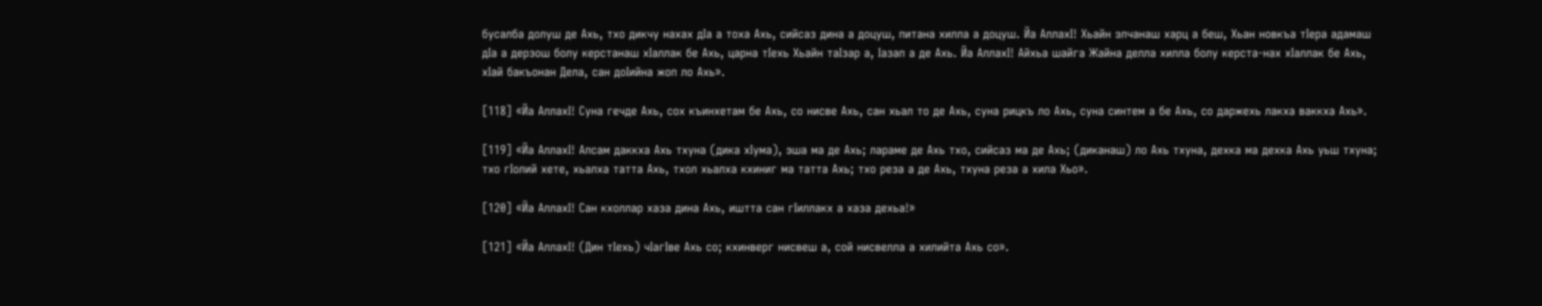бусалба долуш де Ахь, тхо дикчу нахах дIа а тоха Ахь, сийсаз дина а доцуш, питана хилла а доцуш. Йа АллахI! Хьайн элчанаш харц а беш, Хьан новкъа тIера адамаш дIа а дерзош болу керстанаш хIаллак бе Ахь, царна тIехь Хьайн таIзар а, Iазап а де Ахь. Йа АллахI! Айхьа шайга Жайна делла хилла болу керста-нах хIаллак бе Ахь, хIай бакъонан Дела, сан доIийна жоп ло Ахь».

[118] «Йа АллахI! Суна гечде Ахь, сох къинхетам бе Ахь, со нисве Ахь, сан хьал то де Ахь, суна рицкъ ло Ахь, суна синтем а бе Ахь, со даржехь лакха ваккха Ахь».

[119] «Йа АллахI! Алсам даккха Ахь тхуна (дика хIума), эша ма де Ахь; лараме де Ахь тхо, сийсаз ма де Ахь; (диканаш) ло Ахь тхуна, дехка ма дехка Ахь уьш тхуна; тхо гIолий хете, хьалха татта Ахь, тхол хьалха кхиниг ма татта Ахь; тхо реза а де Ахь, тхуна реза а хила Хьо».

[120] «Йа АллахI! Сан кхоллар хаза дина Ахь, иштта сан гIиллакх а хаза дехьа!»

[121] «Йа АллахI! (Дин тIехь) чIагIве Ахь со; кхинверг нисвеш а, сой нисвелла а хилийта Ахь со».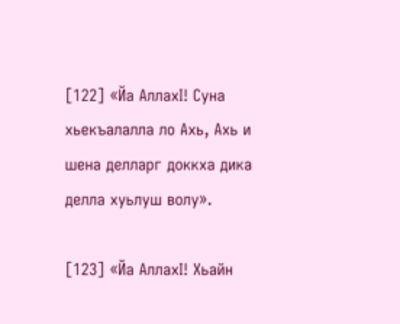[122] «Йа АллахI! Суна хьекъалалла ло Ахь, Ахь и шена делларг доккха дика делла хуьлуш волу».

[123] «Йа АллахI! Хьайн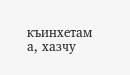къинхетам а, хазчу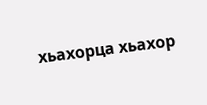хьахорца хьахор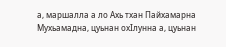а, маршалла а ло Ахь тхан Пайхамарна Мухьамадна, цуьнан охIлунна а, цуьнан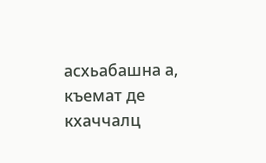асхьабашна а, къемат де кхаччалц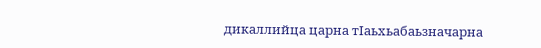дикаллийца царна тIаьхьабаьзначарна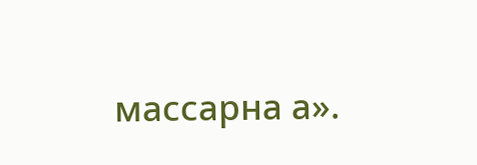массарна а».